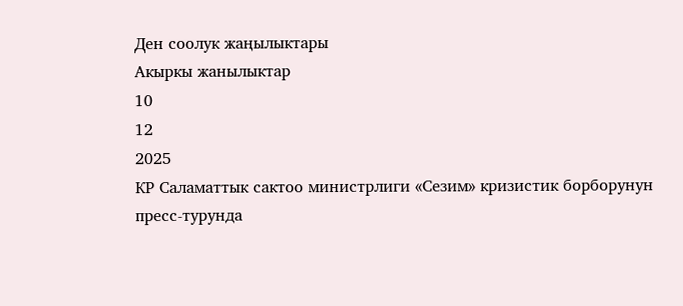Ден соолук жаңылыктары
Акыркы жанылыктар
10
12
2025
КР Саламаттык сактоо министрлиги «Сезим» кризистик борборунун пресс-турунда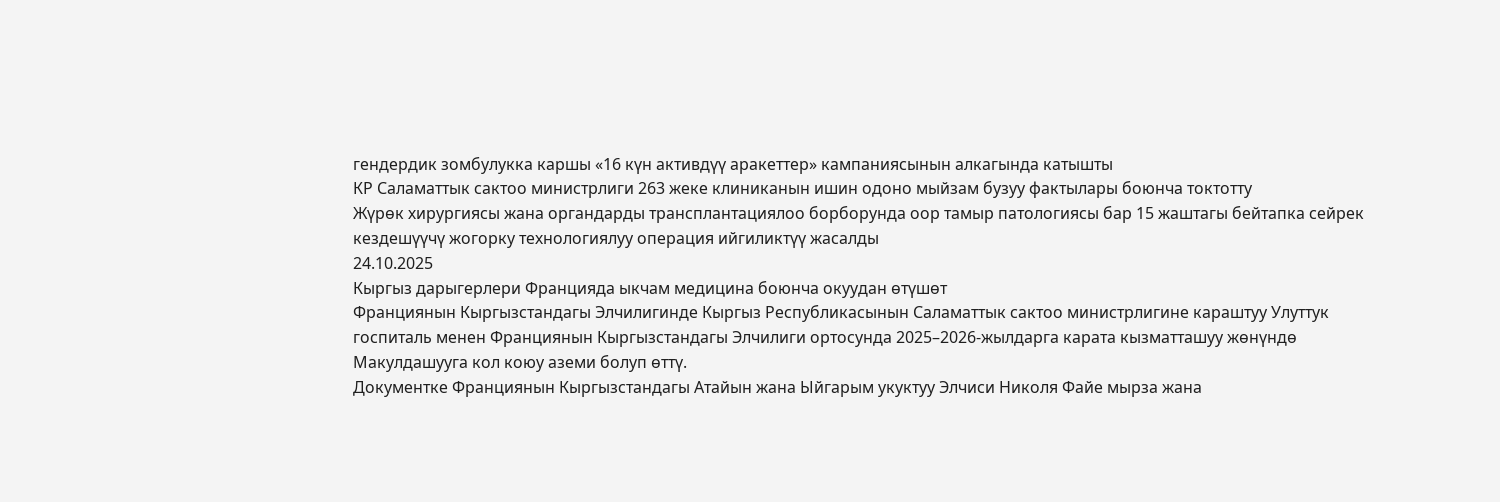гендердик зомбулукка каршы «16 күн активдүү аракеттер» кампаниясынын алкагында катышты
КР Саламаттык сактоо министрлиги 263 жеке клиниканын ишин одоно мыйзам бузуу фактылары боюнча токтотту
Жүрөк хирургиясы жана органдарды трансплантациялоо борборунда оор тамыр патологиясы бар 15 жаштагы бейтапка сейрек кездешүүчү жогорку технологиялуу операция ийгиликтүү жасалды
24.10.2025
Кыргыз дарыгерлери Францияда ыкчам медицина боюнча окуудан өтүшөт
Франциянын Кыргызстандагы Элчилигинде Кыргыз Республикасынын Саламаттык сактоо министрлигине караштуу Улуттук госпиталь менен Франциянын Кыргызстандагы Элчилиги ортосунда 2025–2026-жылдарга карата кызматташуу жөнүндө Макулдашууга кол коюу аземи болуп өттү.
Документке Франциянын Кыргызстандагы Атайын жана Ыйгарым укуктуу Элчиси Николя Файе мырза жана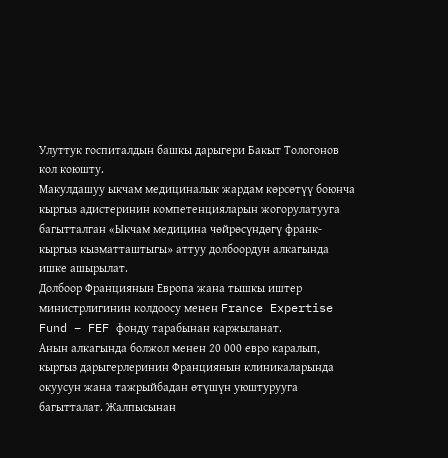Улуттук госпиталдын башкы дарыгери Бакыт Тологонов кол коюшту.
Макулдашуу ыкчам медициналык жардам көрсөтүү боюнча кыргыз адистеринин компетенцияларын жогорулатууга багытталган «Ыкчам медицина чөйрөсүндөгү франк-кыргыз кызматташтыгы» аттуу долбоордун алкагында ишке ашырылат.
Долбоор Франциянын Европа жана тышкы иштер министрлигинин колдоосу менен France Expertise Fund – FEF фонду тарабынан каржыланат.
Анын алкагында болжол менен 20 000 евро каралып, кыргыз дарыгерлеринин Франциянын клиникаларында окуусун жана тажрыйбадан өтүшүн уюштурууга багытталат. Жалпысынан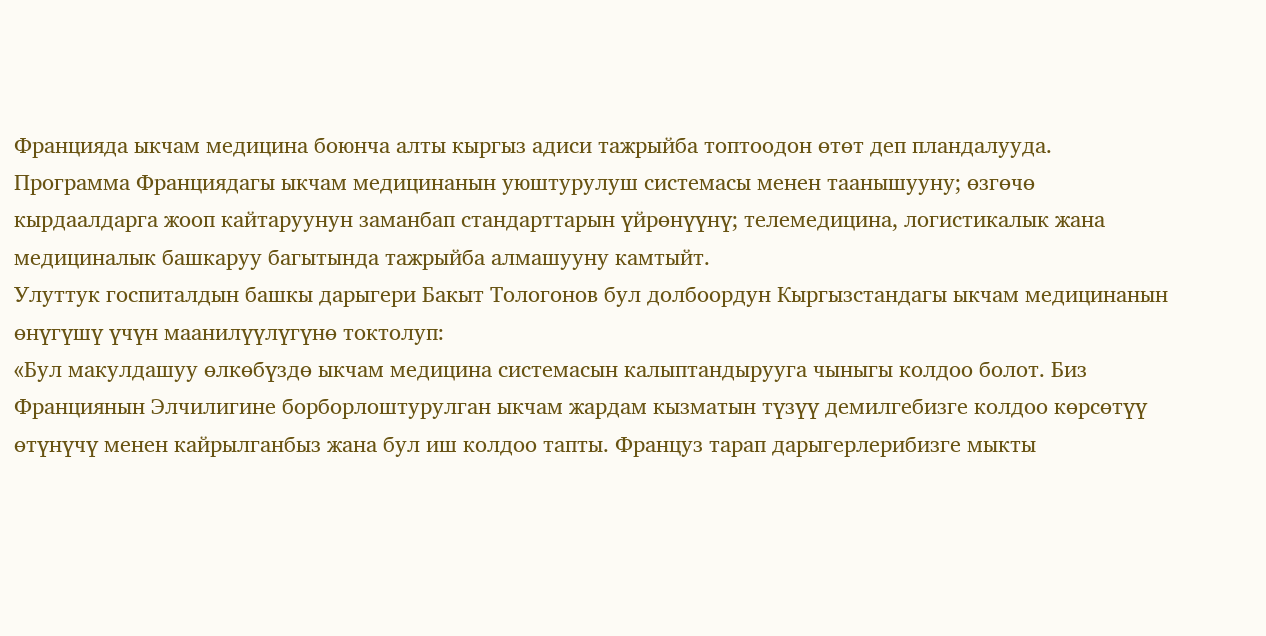Францияда ыкчам медицина боюнча алты кыргыз адиси тажрыйба топтоодон өтөт деп пландалууда.
Программа Франциядагы ыкчам медицинанын уюштурулуш системасы менен таанышууну; өзгөчө кырдаалдарга жооп кайтаруунун заманбап стандарттарын үйрөнүүнү; телемедицина, логистикалык жана медициналык башкаруу багытында тажрыйба алмашууну камтыйт.
Улуттук госпиталдын башкы дарыгери Бакыт Тологонов бул долбоордун Кыргызстандагы ыкчам медицинанын өнүгүшү үчүн маанилүүлүгүнө токтолуп:
«Бул макулдашуу өлкөбүздө ыкчам медицина системасын калыптандырууга чыныгы колдоо болот. Биз Франциянын Элчилигине борборлоштурулган ыкчам жардам кызматын түзүү демилгебизге колдоо көрсөтүү өтүнүчү менен кайрылганбыз жана бул иш колдоо тапты. Француз тарап дарыгерлерибизге мыкты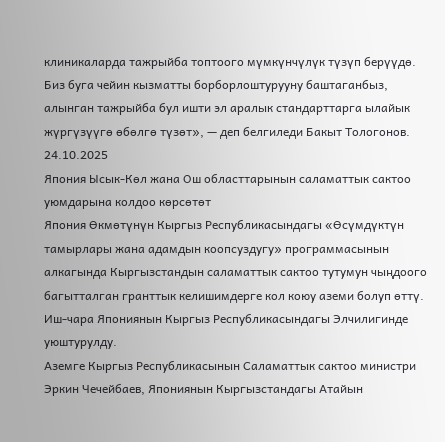клиникаларда тажрыйба топтоого мүмкүнчүлүк түзүп берүүдө. Биз буга чейин кызматты борборлоштурууну баштаганбыз, алынган тажрыйба бул ишти эл аралык стандарттарга ылайык жүргүзүүгө өбөлгө түзөт», — деп белгиледи Бакыт Тологонов.
24.10.2025
Япония Ысык-Көл жана Ош областтарынын саламаттык сактоо уюмдарына колдоо көрсөтөт
Япония Өкмөтүнүн Кыргыз Республикасындагы «Өсүмдүктүн тамырлары жана адамдын коопсуздугу» программасынын алкагында Кыргызстандын саламаттык сактоо тутумун чыңдоого багытталган гранттык келишимдерге кол коюу аземи болуп өттү. Иш-чара Япониянын Кыргыз Республикасындагы Элчилигинде уюштурулду.
Аземге Кыргыз Республикасынын Саламаттык сактоо министри Эркин Чечейбаев, Япониянын Кыргызстандагы Атайын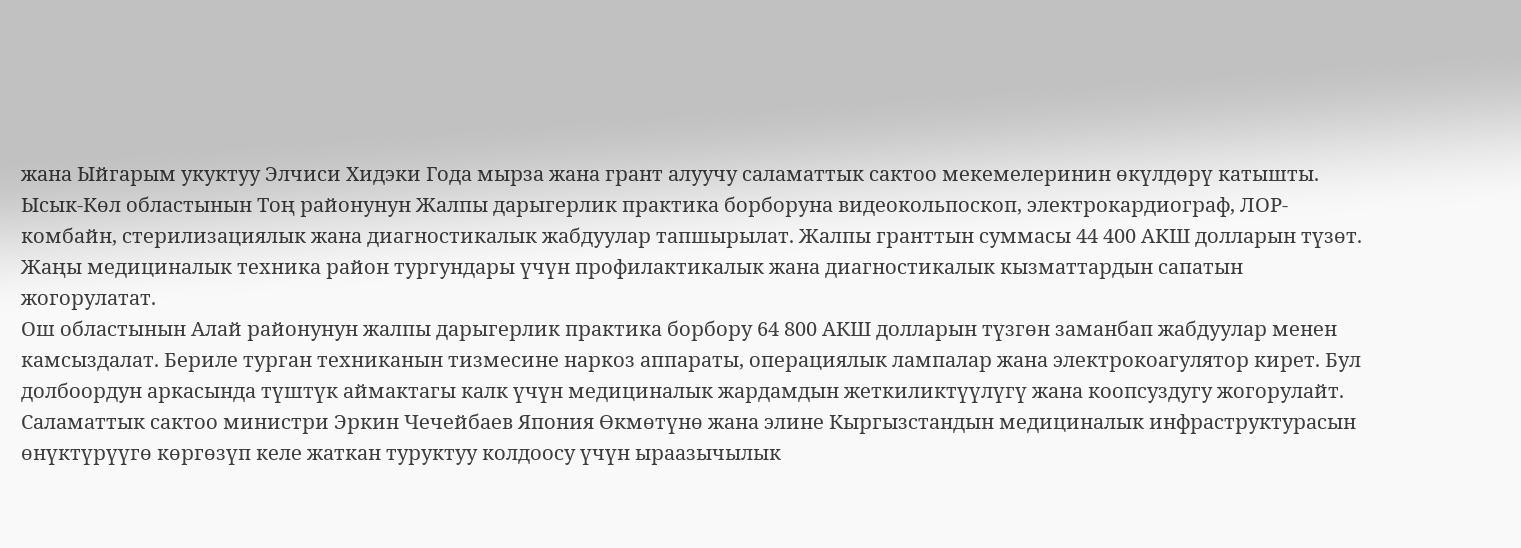жана Ыйгарым укуктуу Элчиси Хидэки Года мырза жана грант алуучу саламаттык сактоо мекемелеринин өкүлдөрү катышты.
Ысык-Көл областынын Тоң районунун Жалпы дарыгерлик практика борборуна видеокольпоскоп, электрокардиограф, ЛОР-комбайн, стерилизациялык жана диагностикалык жабдуулар тапшырылат. Жалпы гранттын суммасы 44 400 АКШ долларын түзөт. Жаңы медициналык техника район тургундары үчүн профилактикалык жана диагностикалык кызматтардын сапатын жогорулатат.
Ош областынын Алай районунун жалпы дарыгерлик практика борбору 64 800 АКШ долларын түзгөн заманбап жабдуулар менен камсыздалат. Бериле турган техниканын тизмесине наркоз аппараты, операциялык лампалар жана электрокоагулятор кирет. Бул долбоордун аркасында түштүк аймактагы калк үчүн медициналык жардамдын жеткиликтүүлүгү жана коопсуздугу жогорулайт.
Саламаттык сактоо министри Эркин Чечейбаев Япония Өкмөтүнө жана элине Кыргызстандын медициналык инфраструктурасын өнүктүрүүгө көргөзүп келе жаткан туруктуу колдоосу үчүн ыраазычылык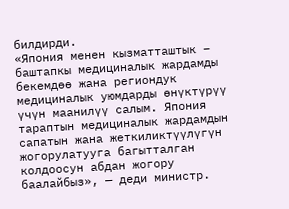билдирди.
«Япония менен кызматташтык – баштапкы медициналык жардамды бекемдөө жана региондук медициналык уюмдарды өнүктүрүү үчүн маанилүү салым. Япония тараптын медициналык жардамдын сапатын жана жеткиликтүүлүгүн жогорулатууга багытталган колдоосун абдан жогору баалайбыз», — деди министр.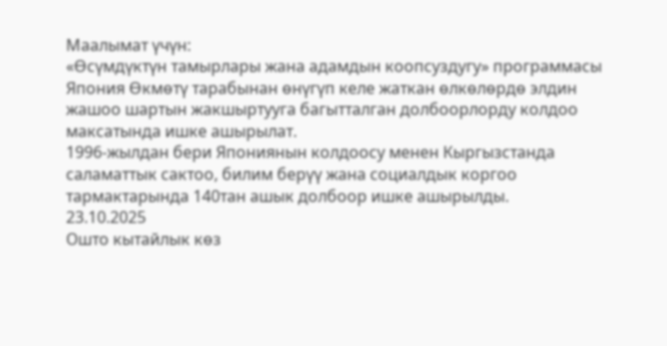Маалымат үчүн:
«Өсүмдүктүн тамырлары жана адамдын коопсуздугу» программасы Япония Өкмөтү тарабынан өнүгүп келе жаткан өлкөлөрдө элдин жашоо шартын жакшыртууга багытталган долбоорлорду колдоо максатында ишке ашырылат.
1996-жылдан бери Япониянын колдоосу менен Кыргызстанда саламаттык сактоо, билим берүү жана социалдык коргоо тармактарында 140тан ашык долбоор ишке ашырылды.
23.10.2025
Ошто кытайлык көз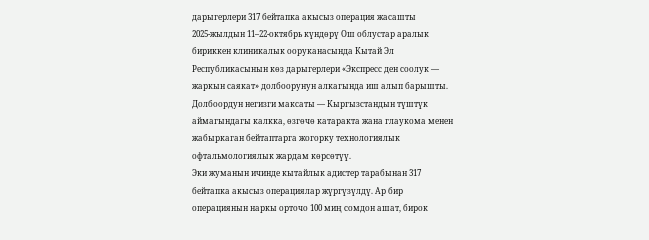дарыгерлери 317 бейтапка акысыз операция жасашты
2025-жылдын 11–22-октябрь күндөрү Ош облустар аралык бириккен клиникалык ооруканасында Кытай Эл Республикасынын көз дарыгерлери «Экспресс ден соолук — жаркын саякат» долбоорунун алкагында иш алып барышты.
Долбоордун негизги максаты — Кыргызстандын түштүк аймагындагы калкка, өзгөчө катаракта жана глаукома менен жабыркаган бейтаптарга жогорку технологиялык офтальмологиялык жардам көрсөтүү.
Эки жуманын ичинде кытайлык адистер тарабынан 317 бейтапка акысыз операциялар жүргүзүлдү. Ар бир операциянын наркы орточо 100 миң сомдон ашат, бирок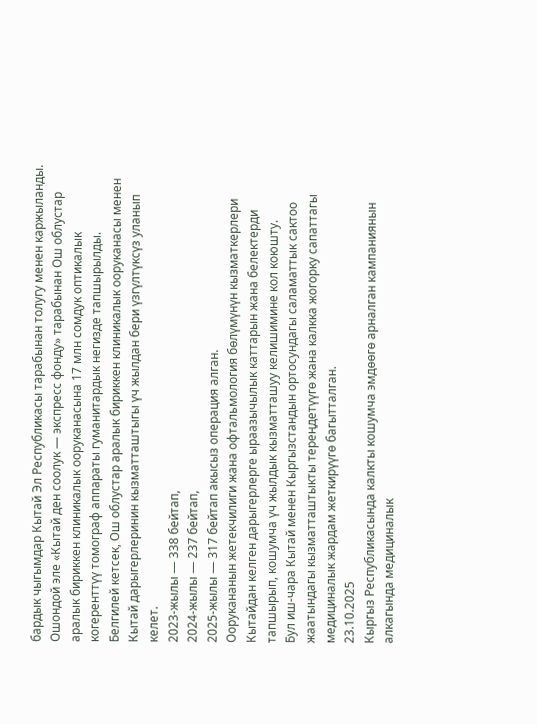бардык чыгымдар Кытай Эл Республикасы тарабынан толугу менен каржыланды.
Ошондой эле «Кытай ден соолук — экспресс фонду» тарабынан Ош облустар аралык бириккен клиникалык ооруканасына 17 млн сомдук оптикалык когеренттүү томограф аппараты гуманитардык негизде тапшырылды.
Белгилей кетсек, Ош облустар аралык бириккен клиникалык ооруканасы менен Кытай дарыгерлеринин кызматташтыгы үч жылдан бери үзгүлтүксүз уланып келет.
2023-жылы — 338 бейтап,
2024-жылы — 237 бейтап,
2025-жылы — 317 бейтап акысыз операция алган.
Оорукананын жетекчилиги жана офтальмология бөлүмүнүн кызматкерлери Кытайдан келген дарыгерлерге ыраазычылык каттарын жана белектерди тапшырып, кошумча үч жылдык кызматташуу келишимине кол коюшту.
Бул иш-чара Кытай менен Кыргызстандын ортосундагы саламаттык сактоо жаатындагы кызматташтыкты тереңдетүүгө жана калкка жогорку сапаттагы медициналык жардам жеткирүүгө багытталган.
23.10.2025
Кыргыз Республикасында калкты кошумча эмдөөгө арналган кампаниянын алкагында медициналык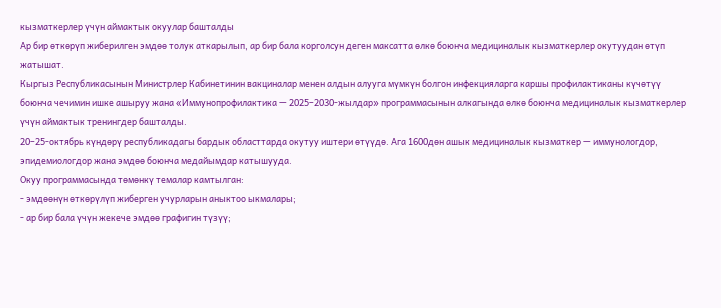кызматкерлер үчүн аймактык окуулар башталды
Ар бир өткөрүп жиберилген эмдөө толук аткарылып, ар бир бала корголсун деген максатта өлкө боюнча медициналык кызматкерлер окутуудан өтүп жатышат.
Кыргыз Республикасынын Министрлер Кабинетинин вакциналар менен алдын алууга мүмкүн болгон инфекцияларга каршы профилактиканы күчөтүү боюнча чечимин ишке ашыруу жана «Иммунопрофилактика — 2025–2030-жылдар» программасынын алкагында өлкө боюнча медициналык кызматкерлер үчүн аймактык тренингдер башталды.
20–25-октябрь күндөрү республикадагы бардык областтарда окутуу иштери өтүүдө. Ага 1600дөн ашык медициналык кызматкер — иммунологдор, эпидемиологдор жана эмдөө боюнча медайымдар катышууда.
Окуу программасында төмөнкү темалар камтылган:
- эмдөөнүн өткөрүлүп жиберген учурларын аныктоо ыкмалары;
- ар бир бала үчүн жекече эмдөө графигин түзүү;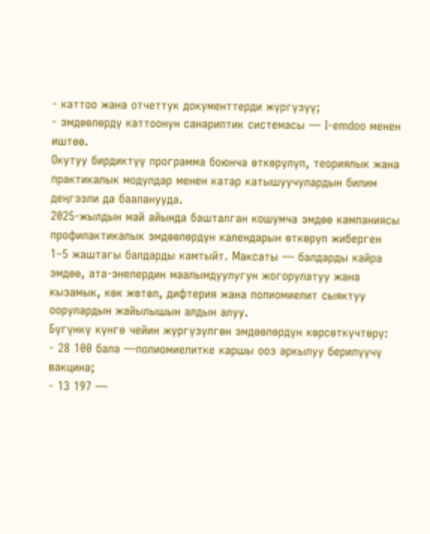- каттоо жана отчеттук документтерди жүргүзүү;
- эмдөөлөрдү каттоонун санариптик системасы — I-emdoo менен иштөө.
Окутуу бирдиктүү программа боюнча өткөрүлүп, теориялык жана практикалык модулдар менен катар катышуучулардын билим деңгээли да бааланууда.
2025-жылдын май айында башталган кошумча эмдөө кампаниясы профилактикалык эмдөөлөрдүн календарын өткөрүп жиберген 1–5 жаштагы балдарды камтыйт. Максаты — балдарды кайра эмдөө, ата-энелердин маалымдуулугун жогорулатуу жана кызамык, көк жөтөл, дифтерия жана полиомиелит сыяктуу оорулардын жайылышын алдын алуу.
Бүгүнкү күнгө чейин жүргүзүлгөн эмдөөлөрдүн көрсөткүчтөрү:
- 28 100 бала —полиомиелитке каршы ооз аркылуу берилүүчү вакцина;
- 13 197 —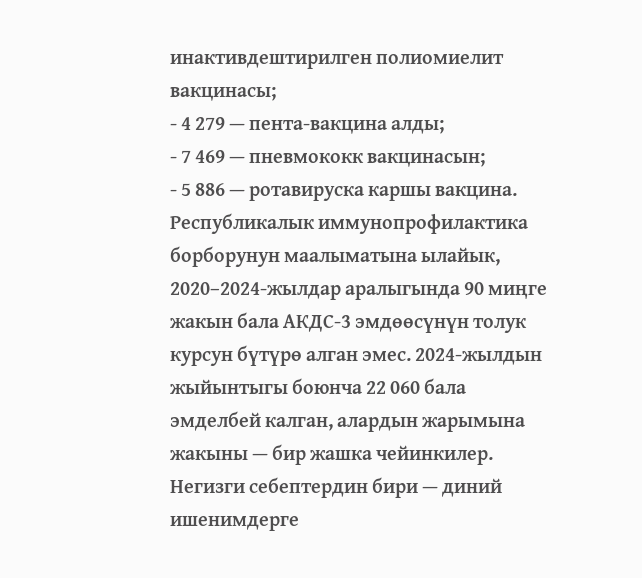инактивдештирилген полиомиелит вакцинасы;
- 4 279 — пента-вакцина алды;
- 7 469 — пневмококк вакцинасын;
- 5 886 — ротавируска каршы вакцина.
Республикалык иммунопрофилактика борборунун маалыматына ылайык, 2020–2024-жылдар аралыгында 90 миңге жакын бала АКДС-3 эмдөөсүнүн толук курсун бүтүрө алган эмес. 2024-жылдын жыйынтыгы боюнча 22 060 бала эмделбей калган, алардын жарымына жакыны — бир жашка чейинкилер.
Негизги себептердин бири — диний ишенимдерге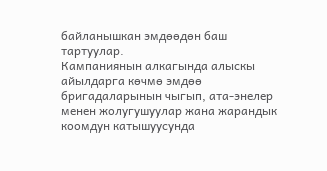байланышкан эмдөөдөн баш тартуулар.
Кампаниянын алкагында алыскы айылдарга көчмө эмдөө бригадаларынын чыгып, ата-энелер менен жолугушуулар жана жарандык коомдун катышуусунда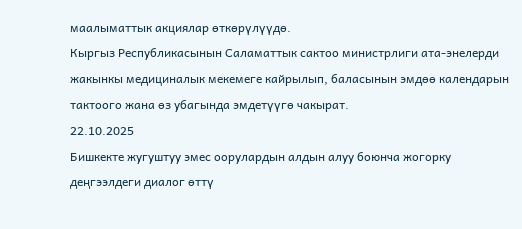маалыматтык акциялар өткөрүлүүдө.
Кыргыз Республикасынын Саламаттык сактоо министрлиги ата-энелерди жакынкы медициналык мекемеге кайрылып, баласынын эмдөө календарын тактоого жана өз убагында эмдетүүгө чакырат.
22.10.2025
Бишкекте жугуштуу эмес оорулардын алдын алуу боюнча жогорку деңгээлдеги диалог өттү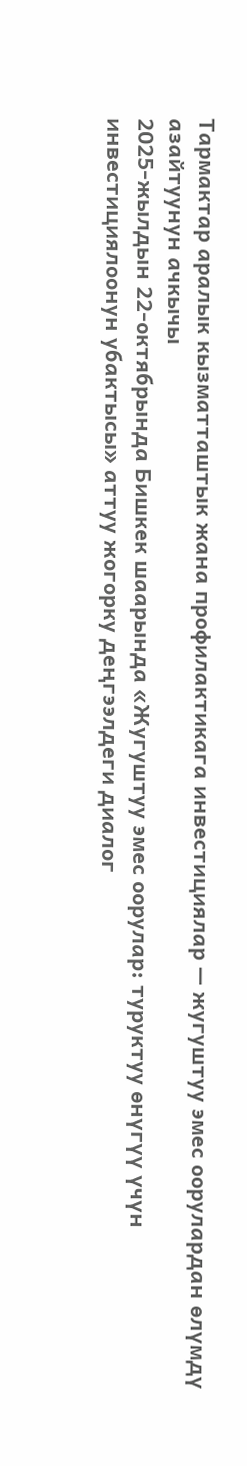Тармактар аралык кызматташтык жана профилактикага инвестициялар — жугуштуу эмес оорулардан өлүмдү азайтуунун ачкычы
2025-жылдын 22-октябрында Бишкек шаарында «Жугуштуу эмес оорулар: туруктуу өнүгүү үчүн инвестициялоонун убактысы» аттуу жогорку деңгээлдеги диалог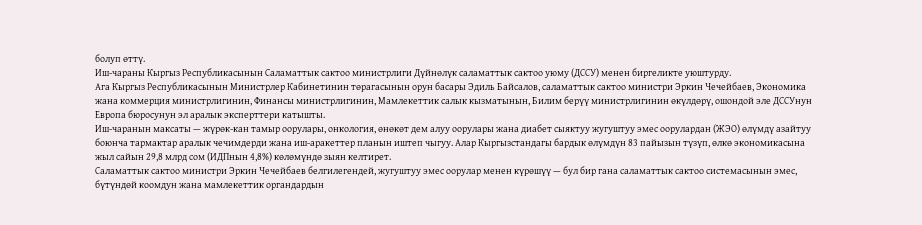болуп өттү.
Иш-чараны Кыргыз Республикасынын Саламаттык сактоо министрлиги Дүйнөлүк саламаттык сактоо уюму (ДССУ) менен биргеликте уюштурду.
Ага Кыргыз Республикасынын Министрлер Кабинетинин төрагасынын орун басары Эдиль Байсалов, саламаттык сактоо министри Эркин Чечейбаев, Экономика жана коммерция министрлигинин, Финансы министрлигинин, Мамлекеттик салык кызматынын, Билим берүү министрлигинин өкүлдөрү, ошондой эле ДССУнун Европа бюросунун эл аралык эксперттери катышты.
Иш-чаранын максаты — жүрөк-кан тамыр оорулары, онкология, өнөкөт дем алуу оорулары жана диабет сыяктуу жугуштуу эмес оорулардан (ЖЭО) өлүмдү азайтуу боюнча тармактар аралык чечимдерди жана иш-аракеттер планын иштеп чыгуу. Алар Кыргызстандагы бардык өлүмдүн 83 пайызын түзүп, өлкө экономикасына жыл сайын 29,8 млрд сом (ИДПнын 4,8%) көлөмүндө зыян келтирет.
Саламаттык сактоо министри Эркин Чечейбаев белгилегендей, жугуштуу эмес оорулар менен күрөшүү — бул бир гана саламаттык сактоо системасынын эмес, бүтүндөй коомдун жана мамлекеттик органдардын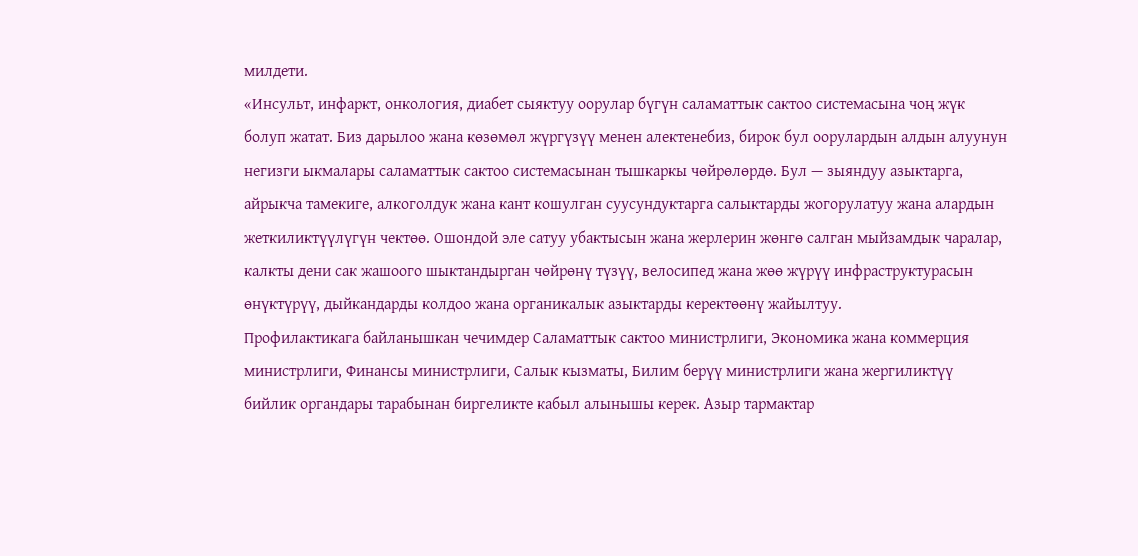милдети.
«Инсульт, инфаркт, онкология, диабет сыяктуу оорулар бүгүн саламаттык сактоо системасына чоң жүк болуп жатат. Биз дарылоо жана көзөмөл жүргүзүү менен алектенебиз, бирок бул оорулардын алдын алуунун негизги ыкмалары саламаттык сактоо системасынан тышкаркы чөйрөлөрдө. Бул — зыяндуу азыктарга, айрыкча тамекиге, алкоголдук жана кант кошулган суусундуктарга салыктарды жогорулатуу жана алардын жеткиликтүүлүгүн чектөө. Ошондой эле сатуу убактысын жана жерлерин жөнгө салган мыйзамдык чаралар, калкты дени сак жашоого шыктандырган чөйрөнү түзүү, велосипед жана жөө жүрүү инфраструктурасын өнүктүрүү, дыйкандарды колдоо жана органикалык азыктарды керектөөнү жайылтуу.
Профилактикага байланышкан чечимдер Саламаттык сактоо министрлиги, Экономика жана коммерция министрлиги, Финансы министрлиги, Салык кызматы, Билим берүү министрлиги жана жергиликтүү бийлик органдары тарабынан биргеликте кабыл алынышы керек. Азыр тармактар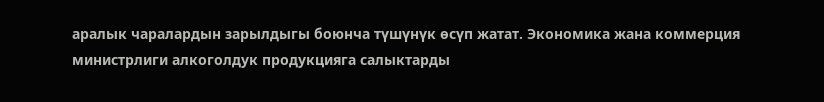аралык чаралардын зарылдыгы боюнча түшүнүк өсүп жатат. Экономика жана коммерция министрлиги алкоголдук продукцияга салыктарды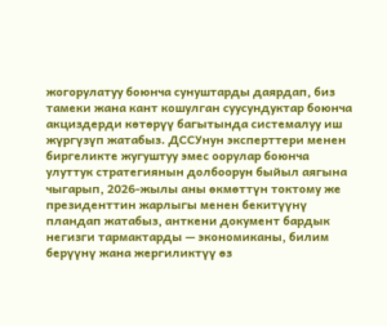жогорулатуу боюнча сунуштарды даярдап, биз тамеки жана кант кошулган суусундуктар боюнча акциздерди көтөрүү багытында системалуу иш жүргүзүп жатабыз. ДССУнун эксперттери менен биргеликте жугуштуу эмес оорулар боюнча улуттук стратегиянын долбоорун быйыл аягына чыгарып, 2026-жылы аны өкмөттүн токтому же президенттин жарлыгы менен бекитүүнү пландап жатабыз, анткени документ бардык негизги тармактарды — экономиканы, билим берүүнү жана жергиликтүү өз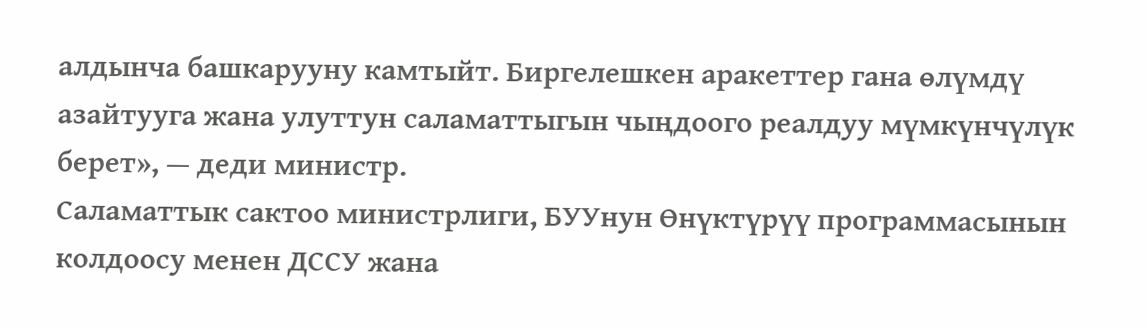алдынча башкарууну камтыйт. Биргелешкен аракеттер гана өлүмдү азайтууга жана улуттун саламаттыгын чыңдоого реалдуу мүмкүнчүлүк берет», — деди министр.
Саламаттык сактоо министрлиги, БУУнун Өнүктүрүү программасынын колдоосу менен ДССУ жана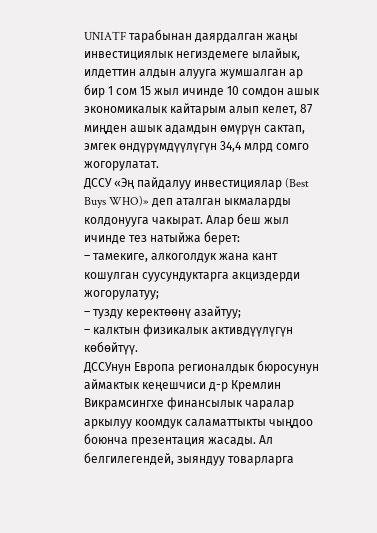UNIATF тарабынан даярдалган жаңы инвестициялык негиздемеге ылайык, илдеттин алдын алууга жумшалган ар бир 1 сом 15 жыл ичинде 10 сомдон ашык экономикалык кайтарым алып келет, 87 миңден ашык адамдын өмүрүн сактап, эмгек өндүрүмдүүлүгүн 34,4 млрд сомго жогорулатат.
ДССУ «Эң пайдалуу инвестициялар (Best Buys WHO)» деп аталган ыкмаларды колдонууга чакырат. Алар беш жыл ичинде тез натыйжа берет:
– тамекиге, алкоголдук жана кант кошулган суусундуктарга акциздерди жогорулатуу;
– тузду керектөөнү азайтуу;
– калктын физикалык активдүүлүгүн көбөйтүү.
ДССУнун Европа регионалдык бюросунун аймактык кеңешчиси д-р Кремлин Викрамсингхе финансылык чаралар аркылуу коомдук саламаттыкты чыңдоо боюнча презентация жасады. Ал белгилегендей, зыяндуу товарларга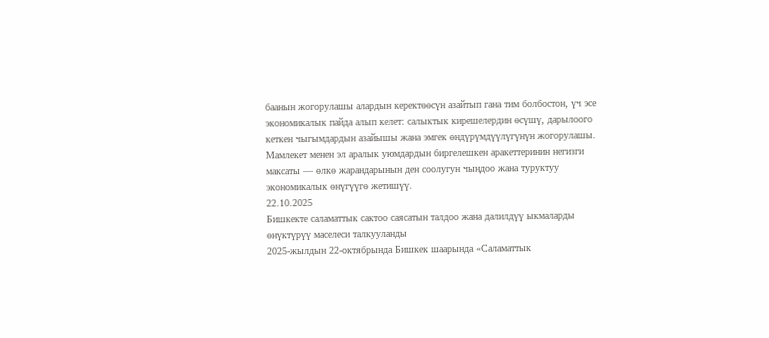баанын жогорулашы алардын керектөөсүн азайтып гана тим болбостон, үч эсе экономикалык пайда алып келет: салыктык кирешелердин өсүшү, дарылоого кеткен чыгымдардын азайышы жана эмгек өндүрүмдүүлүгүнүн жогорулашы.
Мамлекет менен эл аралык уюмдардын биргелешкен аракеттеринин негизги максаты — өлкө жарандарынын ден соолугун чыңдоо жана туруктуу экономикалык өнүгүүгө жетишүү.
22.10.2025
Бишкекте саламаттык сактоо саясатын талдоо жана далилдүү ыкмаларды өнүктүрүү маселеси талкууланды
2025-жылдын 22-октябрында Бишкек шаарында «Саламаттык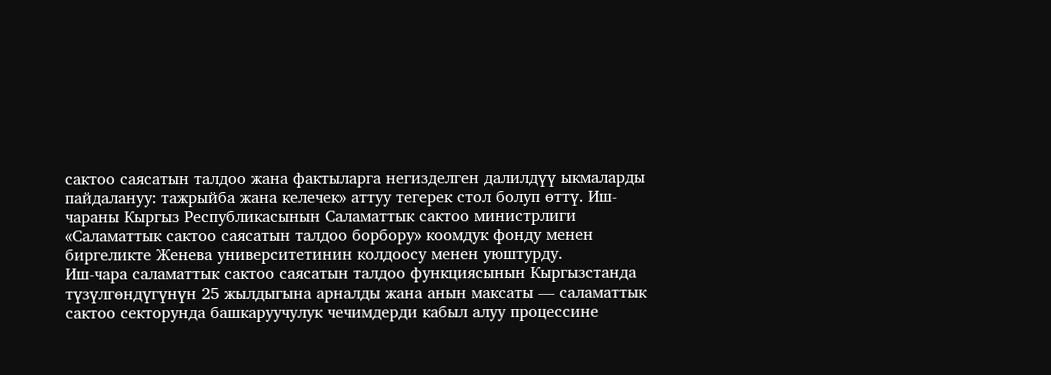сактоо саясатын талдоо жана фактыларга негизделген далилдүү ыкмаларды пайдалануу: тажрыйба жана келечек» аттуу тегерек стол болуп өттү. Иш-чараны Кыргыз Республикасынын Саламаттык сактоо министрлиги «Саламаттык сактоо саясатын талдоо борбору» коомдук фонду менен биргеликте Женева университетинин колдоосу менен уюштурду.
Иш-чара саламаттык сактоо саясатын талдоо функциясынын Кыргызстанда түзүлгөндүгүнүн 25 жылдыгына арналды жана анын максаты — саламаттык сактоо секторунда башкаруучулук чечимдерди кабыл алуу процессине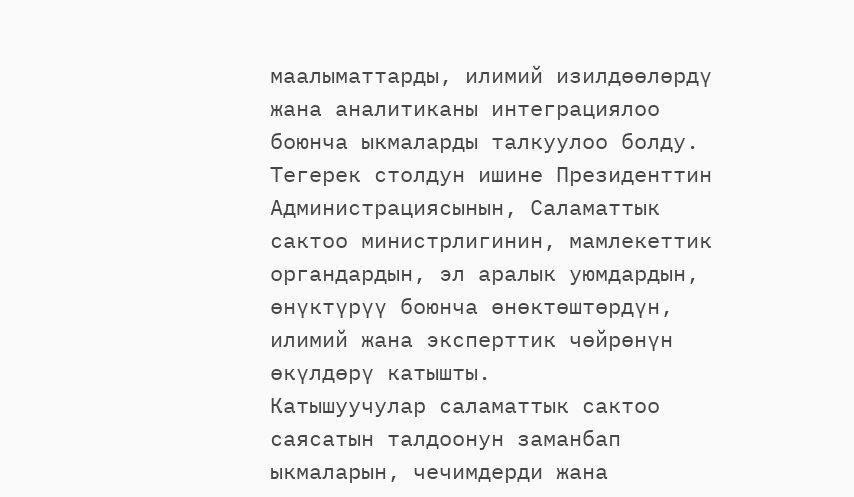маалыматтарды, илимий изилдөөлөрдү жана аналитиканы интеграциялоо боюнча ыкмаларды талкуулоо болду.
Тегерек столдун ишине Президенттин Администрациясынын, Саламаттык сактоо министрлигинин, мамлекеттик органдардын, эл аралык уюмдардын, өнүктүрүү боюнча өнөктөштөрдүн, илимий жана эксперттик чөйрөнүн өкүлдөрү катышты.
Катышуучулар саламаттык сактоо саясатын талдоонун заманбап ыкмаларын, чечимдерди жана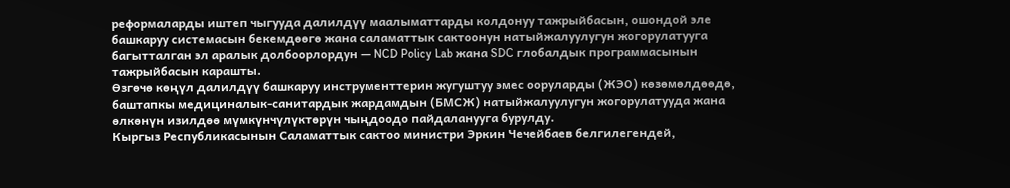реформаларды иштеп чыгууда далилдүү маалыматтарды колдонуу тажрыйбасын, ошондой эле башкаруу системасын бекемдөөгө жана саламаттык сактоонун натыйжалуулугун жогорулатууга багытталган эл аралык долбоорлордун — NCD Policy Lab жана SDC глобалдык программасынын тажрыйбасын карашты.
Өзгөчө көңүл далилдүү башкаруу инструменттерин жугуштуу эмес ооруларды (ЖЭО) көзөмөлдөөдө, баштапкы медициналык-санитардык жардамдын (БМCЖ) натыйжалуулугун жогорулатууда жана өлкөнүн изилдөө мүмкүнчүлүктөрүн чыңдоодо пайдаланууга бурулду.
Кыргыз Республикасынын Саламаттык сактоо министри Эркин Чечейбаев белгилегендей,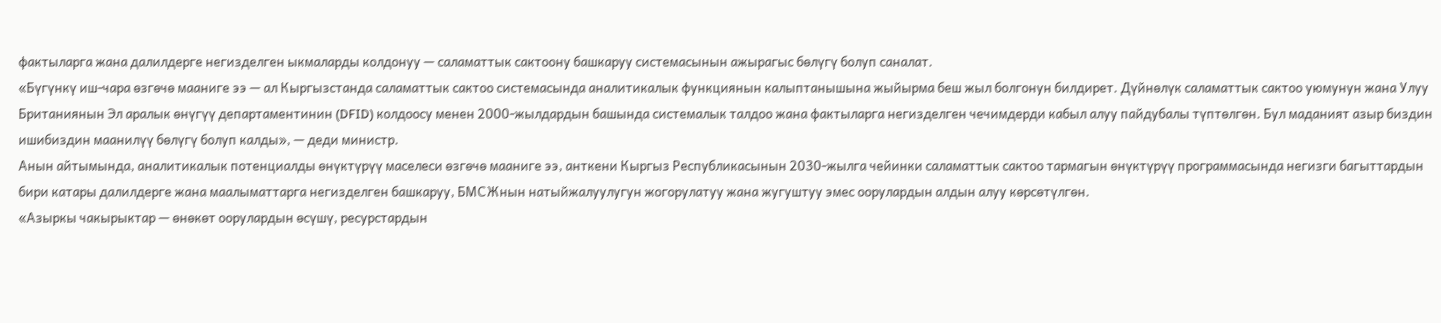фактыларга жана далилдерге негизделген ыкмаларды колдонуу — саламаттык сактоону башкаруу системасынын ажырагыс бөлүгү болуп саналат.
«Бүгүнкү иш-чара өзгөчө мааниге ээ — ал Кыргызстанда саламаттык сактоо системасында аналитикалык функциянын калыптанышына жыйырма беш жыл болгонун билдирет. Дүйнөлүк саламаттык сактоо уюмунун жана Улуу Британиянын Эл аралык өнүгүү департаментинин (DFID) колдоосу менен 2000-жылдардын башында системалык талдоо жана фактыларга негизделген чечимдерди кабыл алуу пайдубалы түптөлгөн. Бул маданият азыр биздин ишибиздин маанилүү бөлүгү болуп калды», — деди министр.
Анын айтымында, аналитикалык потенциалды өнүктүрүү маселеси өзгөчө мааниге ээ, анткени Кыргыз Республикасынын 2030-жылга чейинки саламаттык сактоо тармагын өнүктүрүү программасында негизги багыттардын бири катары далилдерге жана маалыматтарга негизделген башкаруу, БМCЖнын натыйжалуулугун жогорулатуу жана жугуштуу эмес оорулардын алдын алуу көрсөтүлгөн.
«Азыркы чакырыктар — өнөкөт оорулардын өсүшү, ресурстардын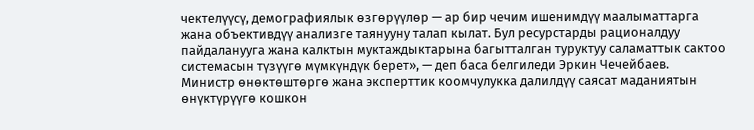чектелүүсү, демографиялык өзгөрүүлөр — ар бир чечим ишенимдүү маалыматтарга жана объективдүү анализге таянууну талап кылат. Бул ресурстарды рационалдуу пайдаланууга жана калктын муктаждыктарына багытталган туруктуу саламаттык сактоо системасын түзүүгө мүмкүндүк берет», — деп баса белгиледи Эркин Чечейбаев.
Министр өнөктөштөргө жана эксперттик коомчулукка далилдүү саясат маданиятын өнүктүрүүгө кошкон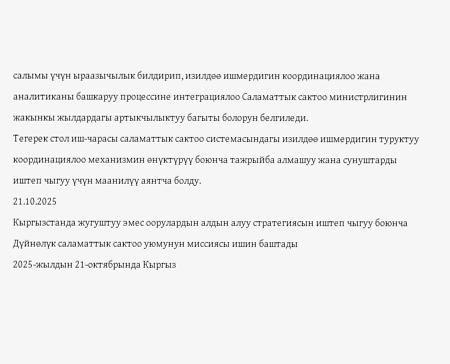салымы үчүн ыраазычылык билдирип, изилдөө ишмердигин координациялоо жана аналитиканы башкаруу процессине интеграциялоо Саламаттык сактоо министрлигинин жакынкы жылдардагы артыкчылыктуу багыты болорун белгиледи.
Тегерек стол иш-чарасы саламаттык сактоо системасындагы изилдөө ишмердигин туруктуу координациялоо механизмин өнүктүрүү боюнча тажрыйба алмашуу жана сунуштарды иштеп чыгуу үчүн маанилүү аянтча болду.
21.10.2025
Кыргызстанда жугуштуу эмес оорулардын алдын алуу стратегиясын иштеп чыгуу боюнча Дүйнөлүк саламаттык сактоо уюмунун миссиясы ишин баштады
2025-жылдын 21-октябрында Кыргыз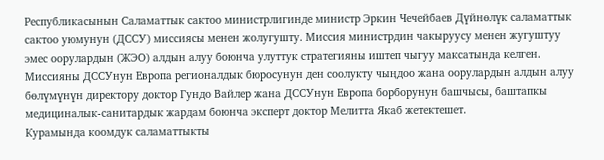Республикасынын Саламаттык сактоо министрлигинде министр Эркин Чечейбаев Дүйнөлүк саламаттык сактоо уюмунун (ДССУ) миссиясы менен жолугушту. Миссия министрдин чакыруусу менен жугуштуу эмес оорулардын (ЖЭО) алдын алуу боюнча улуттук стратегияны иштеп чыгуу максатында келген.
Миссияны ДССУнун Европа регионалдык бюросунун ден соолукту чыңдоо жана оорулардын алдын алуу бөлүмүнүн директору доктор Гундо Вайлер жана ДССУнун Европа борборунун башчысы, баштапкы медициналык-санитардык жардам боюнча эксперт доктор Мелитта Якаб жетектешет.
Курамында коомдук саламаттыкты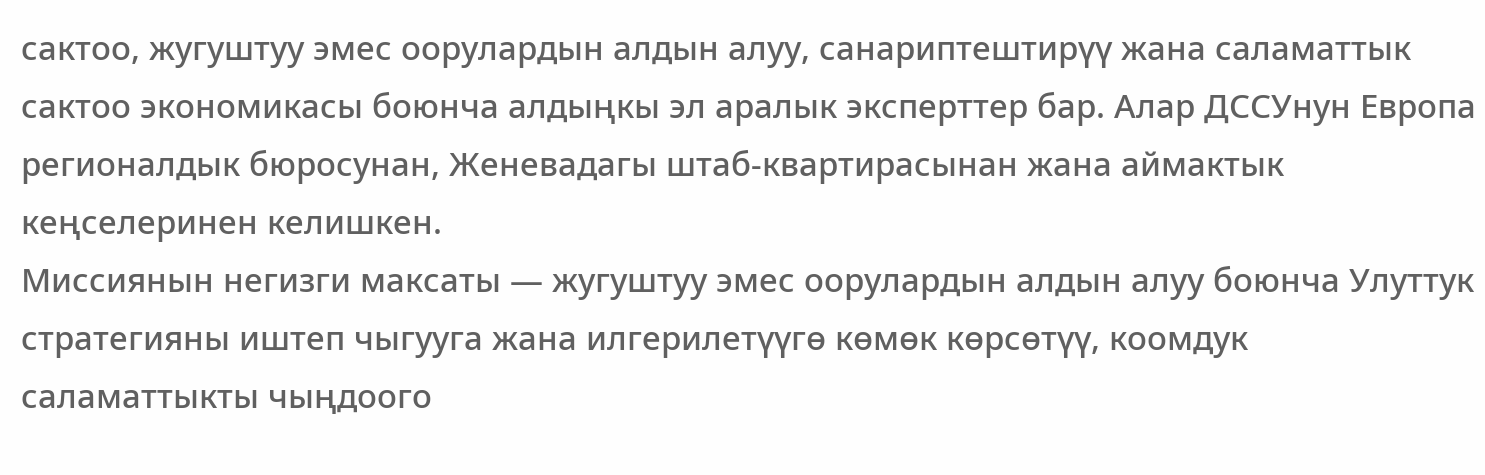сактоо, жугуштуу эмес оорулардын алдын алуу, санариптештирүү жана саламаттык сактоо экономикасы боюнча алдыңкы эл аралык эксперттер бар. Алар ДССУнун Европа регионалдык бюросунан, Женевадагы штаб-квартирасынан жана аймактык кеңселеринен келишкен.
Миссиянын негизги максаты — жугуштуу эмес оорулардын алдын алуу боюнча Улуттук стратегияны иштеп чыгууга жана илгерилетүүгө көмөк көрсөтүү, коомдук саламаттыкты чыңдоого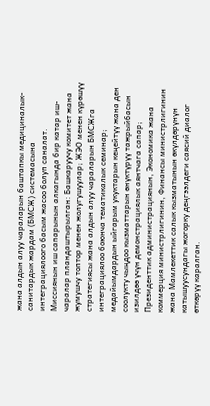жана алдын алуу чараларын баштапкы медициналык-санитардык жардам (БМСЖ) системасына интеграциялоого басым жасоо болуп саналат.
Миссиянын иш сапарынын алкагында бир катар иш-чаралар пландаштырылган: Башкаруучу комитет жана жумушчу топтор менен жолугушуулар; ЖЭО менен күрөшүү стратегиясы жана алдын алуу чараларын БМСЖга интеграциялоо боюнча тематикалык семинар; медайымдардын ыйгарым укуктарын кеңейтүү жана ден соолукту чыңдоо кызматтарын өнүктүрүү тажрыйбасын изилдөө үчүн демонстрациялык аянтчага сапар; Президенттик администрациянын, Экономика жана коммерция министрлигинин, Финансы министрлигинин жана Мамлекеттик салык кызматынын өкүлдөрүнүн катышуусундагы жогорку деңгээлдеги саясий диалог өткөрүү каралган.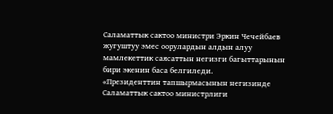Саламаттык сактоо министри Эркин Чечейбаев жугуштуу эмес оорулардын алдын алуу мамлекеттик саясаттын негизги багыттарынын бири экенин баса белгиледи.
«Президенттин тапшырмасынын негизинде Саламаттык сактоо министрлиги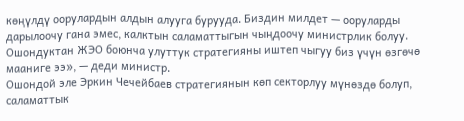көңүлдү оорулардын алдын алууга бурууда. Биздин милдет — ооруларды дарылоочу гана эмес, калктын саламаттыгын чыңдоочу министрлик болуу. Ошондуктан ЖЭО боюнча улуттук стратегияны иштеп чыгуу биз үчүн өзгөчө мааниге ээ», — деди министр.
Ошондой эле Эркин Чечейбаев стратегиянын көп секторлуу мүнөздө болуп, саламаттык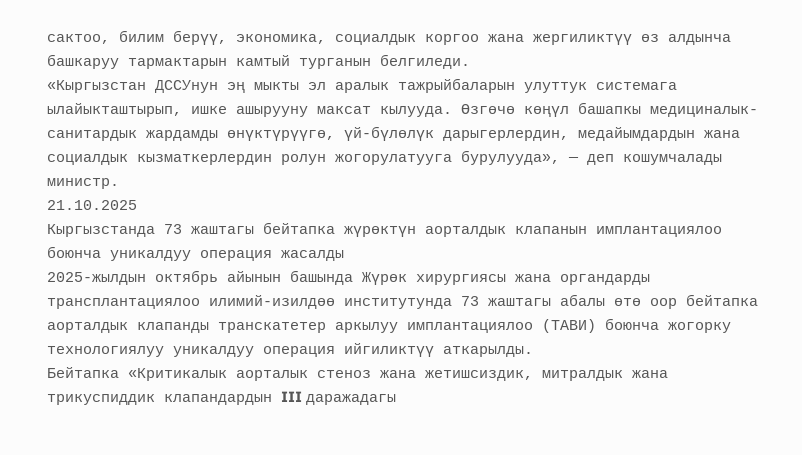сактоо, билим берүү, экономика, социалдык коргоо жана жергиликтүү өз алдынча башкаруу тармактарын камтый турганын белгиледи.
«Кыргызстан ДССУнун эң мыкты эл аралык тажрыйбаларын улуттук системага ылайыкташтырып, ишке ашырууну максат кылууда. Өзгөчө көңүл башапкы медициналык-санитардык жардамды өнүктүрүүгө, үй-бүлөлүк дарыгерлердин, медайымдардын жана социалдык кызматкерлердин ролун жогорулатууга бурулууда», — деп кошумчалады министр.
21.10.2025
Кыргызстанда 73 жаштагы бейтапка жүрөктүн аорталдык клапанын имплантациялоо боюнча уникалдуу операция жасалды
2025-жылдын октябрь айынын башында Жүрөк хирургиясы жана органдарды трансплантациялоо илимий-изилдөө институтунда 73 жаштагы абалы өтө оор бейтапка аорталдык клапанды транскатетер аркылуу имплантациялоо (ТАВИ) боюнча жогорку технологиялуу уникалдуу операция ийгиликтүү аткарылды.
Бейтапка «Критикалык аорталык стеноз жана жетишсиздик, митралдык жана трикуспиддик клапандардын III даражадагы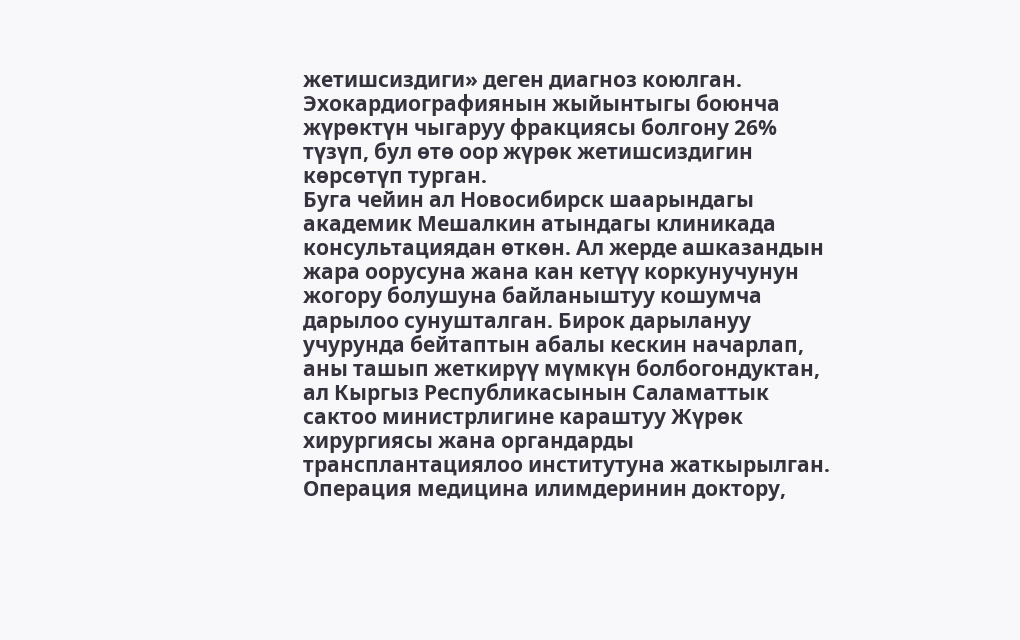жетишсиздиги» деген диагноз коюлган. Эхокардиографиянын жыйынтыгы боюнча жүрөктүн чыгаруу фракциясы болгону 26% түзүп, бул өтө оор жүрөк жетишсиздигин көрсөтүп турган.
Буга чейин ал Новосибирск шаарындагы академик Мешалкин атындагы клиникада консультациядан өткөн. Ал жерде ашказандын жара оорусуна жана кан кетүү коркунучунун жогору болушуна байланыштуу кошумча дарылоо сунушталган. Бирок дарылануу учурунда бейтаптын абалы кескин начарлап, аны ташып жеткирүү мүмкүн болбогондуктан, ал Кыргыз Республикасынын Саламаттык сактоо министрлигине караштуу Жүрөк хирургиясы жана органдарды трансплантациялоо институтуна жаткырылган.
Операция медицина илимдеринин доктору,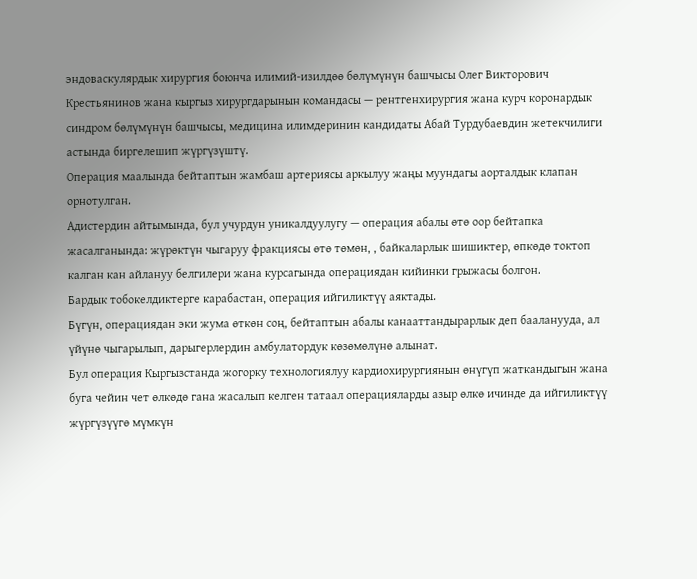эндоваскулярдык хирургия боюнча илимий-изилдөө бөлүмүнүн башчысы Олег Викторович Крестьянинов жана кыргыз хирургдарынын командасы — рентгенхирургия жана курч коронардык синдром бөлүмүнүн башчысы, медицина илимдеринин кандидаты Абай Турдубаевдин жетекчилиги астында биргелешип жүргүзүштү.
Операция маалында бейтаптын жамбаш артериясы аркылуу жаңы муундагы аорталдык клапан орнотулган.
Адистердин айтымында, бул учурдун уникалдуулугу — операция абалы өтө оор бейтапка жасалганында: жүрөктүн чыгаруу фракциясы өтө төмөн, , байкаларлык шишиктер, өпкөдө токтоп калган кан айлануу белгилери жана курсагында операциядан кийинки грыжасы болгон.
Бардык тобокелдиктерге карабастан, операция ийгиликтүү аяктады.
Бүгүн, операциядан эки жума өткөн соң, бейтаптын абалы канааттандырарлык деп бааланууда, ал үйүнө чыгарылып, дарыгерлердин амбулатордук көзөмөлүнө алынат.
Бул операция Кыргызстанда жогорку технологиялуу кардиохирургиянын өнүгүп жаткандыгын жана буга чейин чет өлкөдө гана жасалып келген татаал операцияларды азыр өлкө ичинде да ийгиликтүү жүргүзүүгө мүмкүн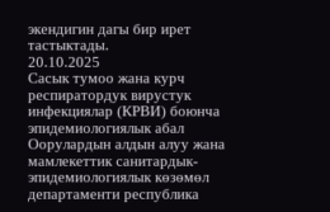экендигин дагы бир ирет тастыктады.
20.10.2025
Сасык тумоо жана курч респиратордук вирустук инфекциялар (КРВИ) боюнча эпидемиологиялык абал
Оорулардын алдын алуу жана мамлекеттик санитардык-эпидемиологиялык көзөмөл департаменти республика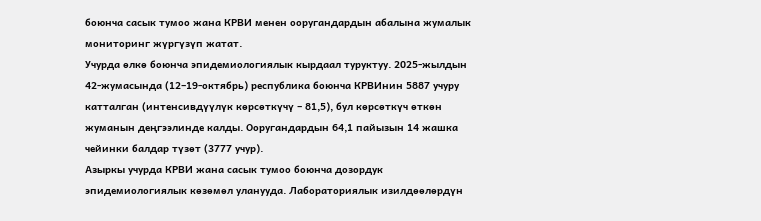боюнча сасык тумоо жана КРВИ менен ооругандардын абалына жумалык мониторинг жүргүзүп жатат.
Учурда өлкө боюнча эпидемиологиялык кырдаал туруктуу. 2025-жылдын 42-жумасында (12–19-октябрь) республика боюнча КРВИнин 5887 учуру катталган (интенсивдүүлүк көрсөткүчү – 81,5), бул көрсөткүч өткөн жуманын деңгээлинде калды. Ооругандардын 64,1 пайызын 14 жашка чейинки балдар түзөт (3777 учур).
Азыркы учурда КРВИ жана сасык тумоо боюнча дозордук эпидемиологиялык көзөмөл уланууда. Лабораториялык изилдөөлөрдүн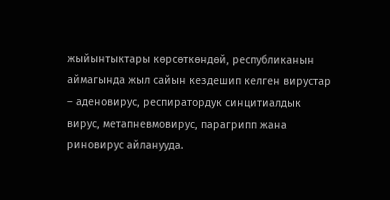жыйынтыктары көрсөткөндөй, республиканын аймагында жыл сайын кездешип келген вирустар – аденовирус, респиратордук синцитиалдык вирус, метапневмовирус, парагрипп жана риновирус айланууда.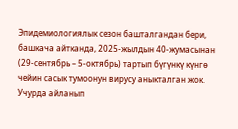Эпидемиологиялык сезон башталгандан бери, башкача айтканда, 2025-жылдын 40-жумасынан (29-сентябрь – 5-октябрь) тартып бүгүнкү күнгө чейин сасык тумоонун вирусу аныкталган жок.
Учурда айланып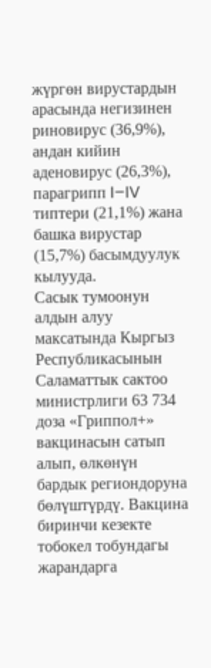жүргөн вирустардын арасында негизинен риновирус (36,9%), андан кийин аденовирус (26,3%), парагрипп I–IV типтери (21,1%) жана башка вирустар (15,7%) басымдуулук кылууда.
Сасык тумоонун алдын алуу максатында Кыргыз Республикасынын Саламаттык сактоо министрлиги 63 734 доза «Гриппол+» вакцинасын сатып алып, өлкөнүн бардык региондоруна бөлүштүрдү. Вакцина биринчи кезекте тобокел тобундагы жарандарга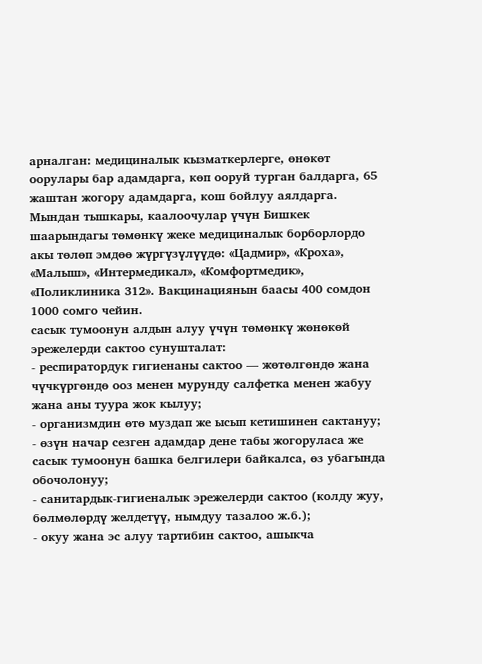арналган: медициналык кызматкерлерге, өнөкөт оорулары бар адамдарга, көп ооруй турган балдарга, 65 жаштан жогору адамдарга, кош бойлуу аялдарга.
Мындан тышкары, каалоочулар үчүн Бишкек шаарындагы төмөнкү жеке медициналык борборлордо акы төлөп эмдөө жүргүзүлүүдө: «Цадмир», «Кроха», «Малыш», «Интермедикал», «Комфортмедик», «Поликлиника 312». Вакцинациянын баасы 400 сомдон 1000 сомго чейин.
сасык тумоонун алдын алуу үчүн төмөнкү жөнөкөй эрежелерди сактоо сунушталат:
- респиратордук гигиенаны сактоо — жөтөлгөндө жана чүчкүргөндө ооз менен мурунду салфетка менен жабуу жана аны туура жок кылуу;
- организмдин өтө муздап же ысып кетишинен сактануу;
- өзүн начар сезген адамдар дене табы жогоруласа же сасык тумоонун башка белгилери байкалса, өз убагында обочолонуу;
- санитардык-гигиеналык эрежелерди сактоо (колду жуу, бөлмөлөрдү желдетүү, нымдуу тазалоо ж.б.);
- окуу жана эс алуу тартибин сактоо, ашыкча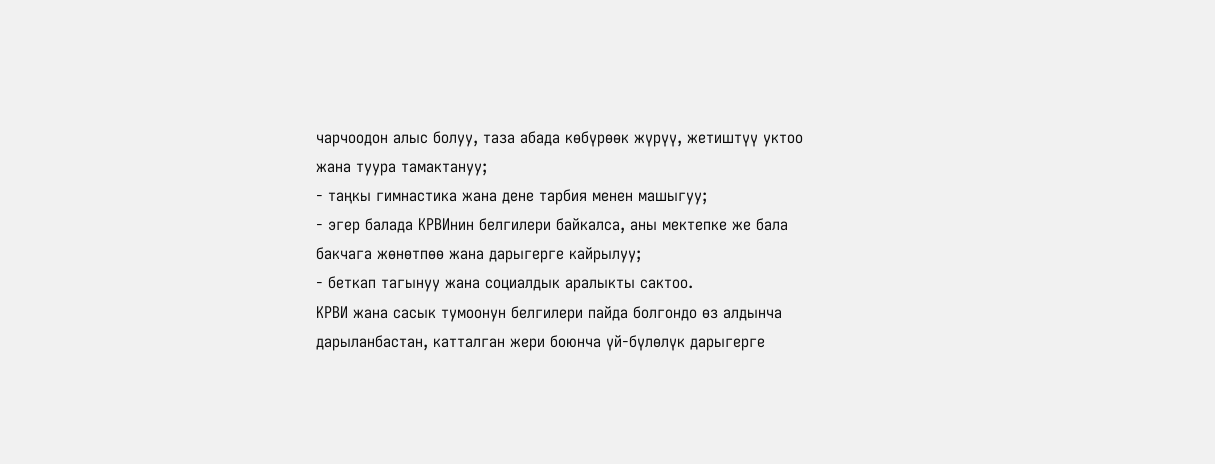чарчоодон алыс болуу, таза абада көбүрөөк жүрүү, жетиштүү уктоо жана туура тамактануу;
- таңкы гимнастика жана дене тарбия менен машыгуу;
- эгер балада КРВИнин белгилери байкалса, аны мектепке же бала бакчага жөнөтпөө жана дарыгерге кайрылуу;
- беткап тагынуу жана социалдык аралыкты сактоо.
КРВИ жана сасык тумоонун белгилери пайда болгондо өз алдынча дарыланбастан, катталган жери боюнча үй-бүлөлүк дарыгерге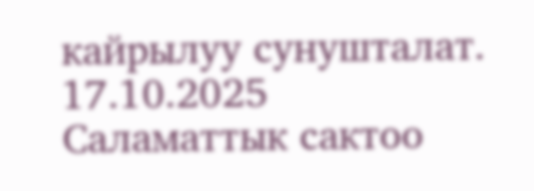кайрылуу сунушталат.
17.10.2025
Саламаттык сактоо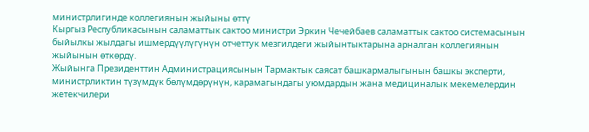министрлигинде коллегиянын жыйыны өттү
Кыргыз Республикасынын саламаттык сактоо министри Эркин Чечейбаев саламаттык сактоо системасынын быйылкы жылдагы ишмердүүлүгүнүн отчеттук мезгилдеги жыйынтыктарына арналган коллегиянын жыйынын өткөрдү.
Жыйынга Президенттин Администрациясынын Тармактык саясат башкармалыгынын башкы эксперти, министрликтин түзүмдүк бөлүмдөрүнүн, карамагындагы уюмдардын жана медициналык мекемелердин жетекчилери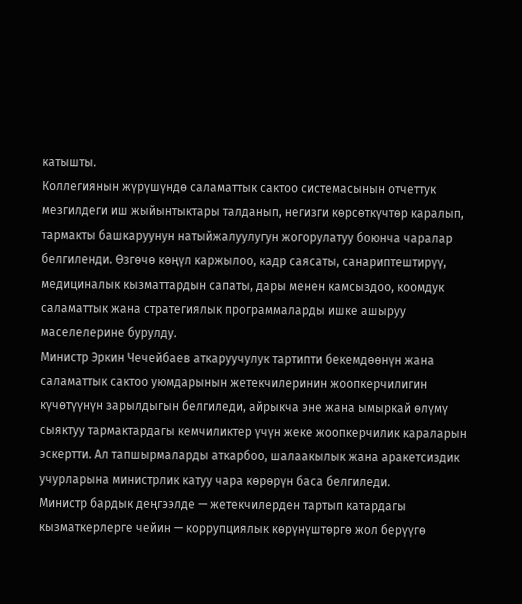катышты.
Коллегиянын жүрүшүндө саламаттык сактоо системасынын отчеттук мезгилдеги иш жыйынтыктары талданып, негизги көрсөткүчтөр каралып, тармакты башкаруунун натыйжалуулугун жогорулатуу боюнча чаралар белгиленди. Өзгөчө көңүл каржылоо, кадр саясаты, санариптештирүү, медициналык кызматтардын сапаты, дары менен камсыздоо, коомдук саламаттык жана стратегиялык программаларды ишке ашыруу маселелерине бурулду.
Министр Эркин Чечейбаев аткаруучулук тартипти бекемдөөнүн жана саламаттык сактоо уюмдарынын жетекчилеринин жоопкерчилигин күчөтүүнүн зарылдыгын белгиледи, айрыкча эне жана ымыркай өлүмү сыяктуу тармактардагы кемчиликтер үчүн жеке жоопкерчилик караларын эскертти. Ал тапшырмаларды аткарбоо, шалаакылык жана аракетсиздик учурларына министрлик катуу чара көрөрүн баса белгиледи.
Министр бардык деңгээлде — жетекчилерден тартып катардагы кызматкерлерге чейин — коррупциялык көрүнүштөргө жол берүүгө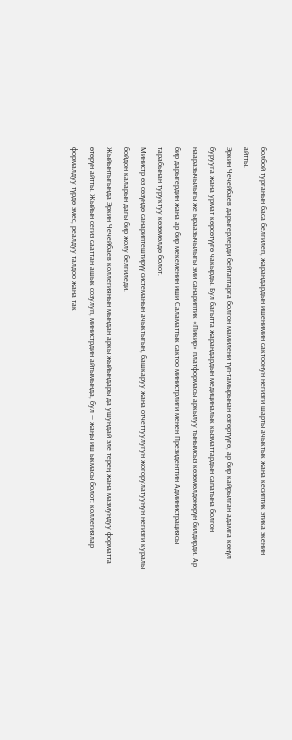болбой турганын баса белгилеп, жарандардын ишенимин сактоонун негизги шарты ачыктык жана кесиптик этика экенин айтты.
Эркин Чечейбаев дарыгерлерди бейтаптарга болгон мамилени түп-тамырынан өзгөртүүгө, ар бир кайрылган адамга көңүл бурууга жана урмат көрсөтүүгө чакырды. Бул багытта жарандардын медициналык кызматтардын сапатына болгон нааразычылыгы же ыраазычылыгы эми санариптик «Пикир» платформасы аркылуу тынымсыз көзөмөлдөнөрүн билдирди. Ар бир дарыгердин жана ар бир мекеменин иши Саламаттык сактоо министрлиги менен Президенттин Администрациясы тарабынан туруктуу көзөмөлдө болот.
Министр өз сөзүндө санариптештирүү системанын ачыктыгын, башкаруу жана отчеттуулугун жогорулатуунун негизги куралы бойдон каларын дагы бир жолу белгиледи.
Жыйынтыгында Эркин Чечейбаев коллегиянын мындан аркы жыйындары да ушундай эле терең жана мазмундуу форматта өтөрүн айтты. Жыйын сегиз сааттан ашык созулуп, министрдин айтымында, бул — жаңы иш ыкмасы болот: коллегиялар формалдуу түрдө эмес, реалдуу талдоо жана так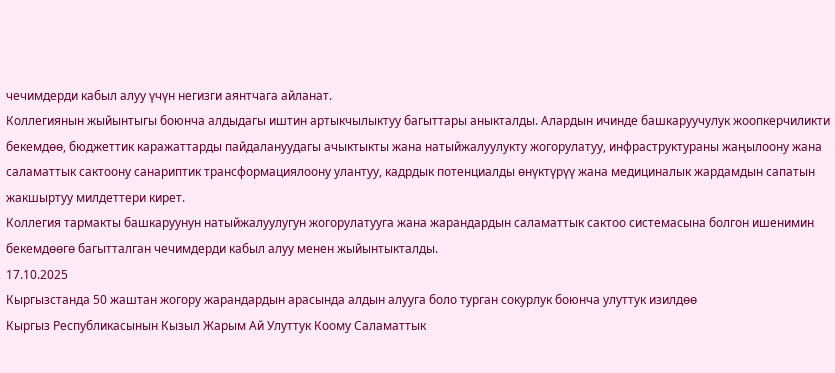чечимдерди кабыл алуу үчүн негизги аянтчага айланат.
Коллегиянын жыйынтыгы боюнча алдыдагы иштин артыкчылыктуу багыттары аныкталды. Алардын ичинде башкаруучулук жоопкерчиликти бекемдөө, бюджеттик каражаттарды пайдалануудагы ачыктыкты жана натыйжалуулукту жогорулатуу, инфраструктураны жаңылоону жана саламаттык сактоону санариптик трансформациялоону улантуу, кадрдык потенциалды өнүктүрүү жана медициналык жардамдын сапатын жакшыртуу милдеттери кирет.
Коллегия тармакты башкаруунун натыйжалуулугун жогорулатууга жана жарандардын саламаттык сактоо системасына болгон ишенимин бекемдөөгө багытталган чечимдерди кабыл алуу менен жыйынтыкталды.
17.10.2025
Кыргызстанда 50 жаштан жогору жарандардын арасында алдын алууга боло турган сокурлук боюнча улуттук изилдөө
Кыргыз Республикасынын Кызыл Жарым Ай Улуттук Коому Саламаттык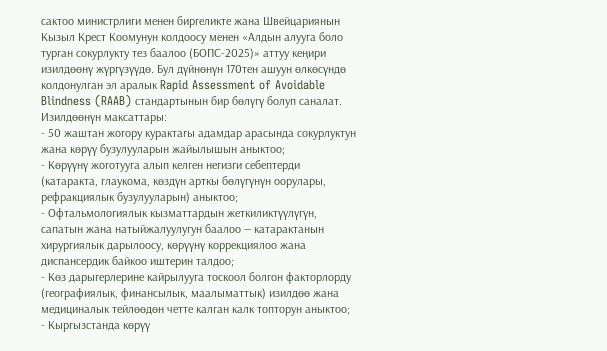сактоо министрлиги менен биргеликте жана Швейцариянын Кызыл Крест Коомунун колдоосу менен «Алдын алууга боло турган сокурлукту тез баалоо (БОПС-2025)» аттуу кеңири изилдөөнү жүргүзүүдө. Бул дүйнөнүн 170тен ашуун өлкөсүндө колдонулган эл аралык Rapid Assessment of Avoidable Blindness (RAAB) стандартынын бир бөлүгү болуп саналат.
Изилдөөнүн максаттары:
- 50 жаштан жогору курактагы адамдар арасында сокурлуктун жана көрүү бузулууларын жайылышын аныктоо;
- Көрүүнү жоготууга алып келген негизги себептерди (катаракта, глаукома, көздүн арткы бөлүгүнүн оорулары, рефракциялык бузулууларын) аныктоо;
- Офтальмологиялык кызматтардын жеткиликтүүлүгүн, сапатын жана натыйжалуулугун баалоо — катарактанын хирургиялык дарылоосу, көрүүнү коррекциялоо жана диспансердик байкоо иштерин талдоо;
- Көз дарыгерлерине кайрылууга тоскоол болгон факторлорду (географиялык, финансылык, маалыматтык) изилдөө жана медициналык тейлөөдөн четте калган калк топторун аныктоо;
- Кыргызстанда көрүү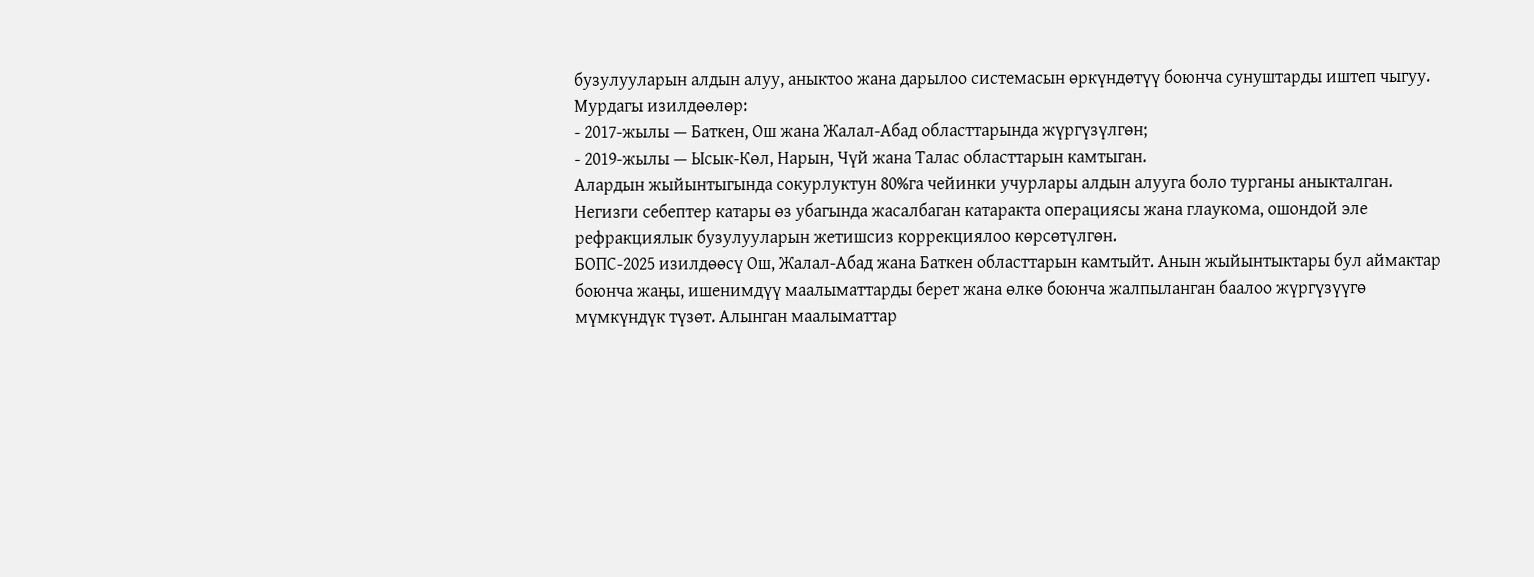бузулууларын алдын алуу, аныктоо жана дарылоо системасын өркүндөтүү боюнча сунуштарды иштеп чыгуу.
Мурдагы изилдөөлөр:
- 2017-жылы — Баткен, Ош жана Жалал-Абад областтарында жүргүзүлгөн;
- 2019-жылы — Ысык-Көл, Нарын, Чүй жана Талас областтарын камтыган.
Алардын жыйынтыгында сокурлуктун 80%га чейинки учурлары алдын алууга боло турганы аныкталган. Негизги себептер катары өз убагында жасалбаган катаракта операциясы жана глаукома, ошондой эле рефракциялык бузулууларын жетишсиз коррекциялоо көрсөтүлгөн.
БОПС-2025 изилдөөсү Ош, Жалал-Абад жана Баткен областтарын камтыйт. Анын жыйынтыктары бул аймактар боюнча жаңы, ишенимдүү маалыматтарды берет жана өлкө боюнча жалпыланган баалоо жүргүзүүгө мүмкүндүк түзөт. Алынган маалыматтар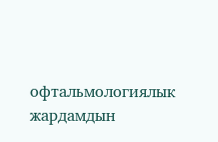офтальмологиялык жардамдын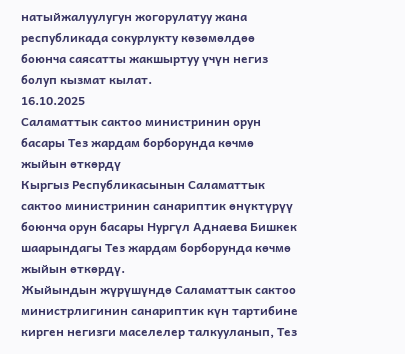натыйжалуулугун жогорулатуу жана республикада сокурлукту көзөмөлдөө боюнча саясатты жакшыртуу үчүн негиз болуп кызмат кылат.
16.10.2025
Саламаттык сактоо министринин орун басары Тез жардам борборунда көчмө жыйын өткөрдү
Кыргыз Республикасынын Саламаттык сактоо министринин санариптик өнүктүрүү боюнча орун басары Нургүл Аднаева Бишкек шаарындагы Тез жардам борборунда көчмө жыйын өткөрдү.
Жыйындын жүрүшүндө Саламаттык сактоо министрлигинин санариптик күн тартибине кирген негизги маселелер талкууланып, Тез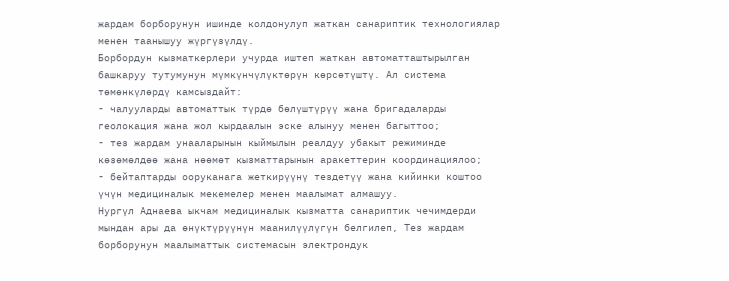жардам борборунун ишинде колдонулуп жаткан санариптик технологиялар менен таанышуу жүргүзүлдү.
Борбордун кызматкерлери учурда иштеп жаткан автоматташтырылган башкаруу тутумунун мүмкүнчүлүктөрүн көрсөтүштү. Ал система төмөнкүлөрдү камсыздайт:
- чалууларды автоматтык түрдө бөлүштүрүү жана бригадаларды геолокация жана жол кырдаалын эске алынуу менен багыттоо;
- тез жардам унааларынын кыймылын реалдуу убакыт режиминде көзөмөлдөө жана нөөмөт кызматтарынын аракеттерин координациялоо;
- бейтаптарды ооруканага жеткирүүнү тездетүү жана кийинки коштоо үчүн медициналык мекемелер менен маалымат алмашуу.
Нургүл Аднаева ыкчам медициналык кызматта санариптик чечимдерди мындан ары да өнүктүрүүнүн маанилүүлүгүн белгилеп, Тез жардам борборунун маалыматтык системасын электрондук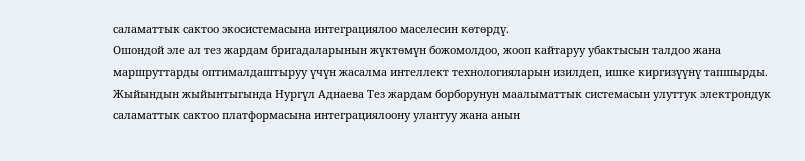саламаттык сактоо экосистемасына интеграциялоо маселесин көтөрдү.
Ошондой эле ал тез жардам бригадаларынын жүктөмүн божомолдоо, жооп кайтаруу убактысын талдоо жана маршруттарды оптималдаштыруу үчүн жасалма интеллект технологияларын изилдеп, ишке киргизүүнү тапшырды.
Жыйындын жыйынтыгында Нургүл Аднаева Тез жардам борборунун маалыматтык системасын улуттук электрондук саламаттык сактоо платформасына интеграциялоону улантуу жана анын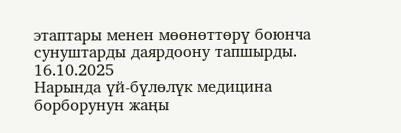этаптары менен мөөнөттөрү боюнча сунуштарды даярдоону тапшырды.
16.10.2025
Нарында үй-бүлөлүк медицина борборунун жаңы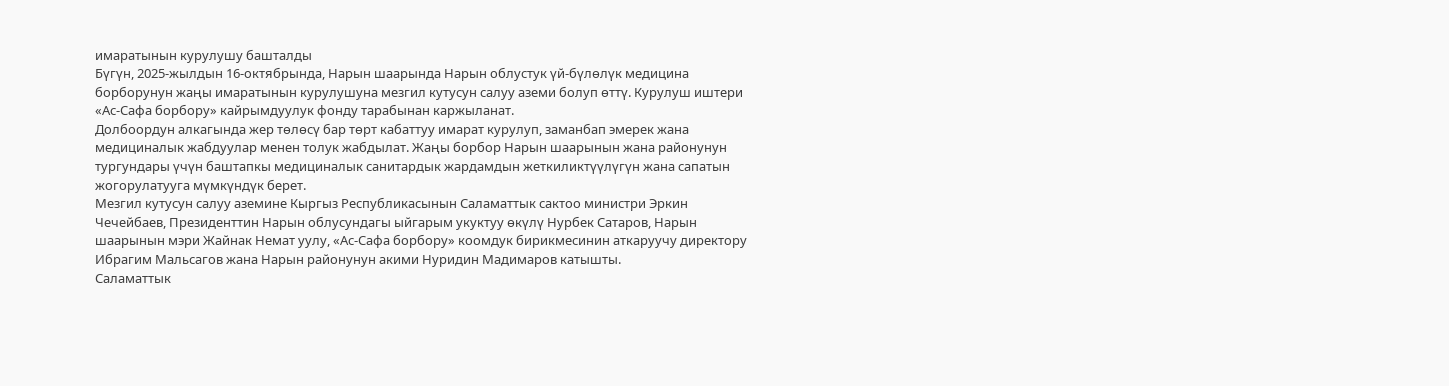имаратынын курулушу башталды
Бүгүн, 2025-жылдын 16-октябрында, Нарын шаарында Нарын облустук үй-бүлөлүк медицина борборунун жаңы имаратынын курулушуна мезгил кутусун салуу аземи болуп өттү. Курулуш иштери «Ас-Сафа борбору» кайрымдуулук фонду тарабынан каржыланат.
Долбоордун алкагында жер төлөсү бар төрт кабаттуу имарат курулуп, заманбап эмерек жана медициналык жабдуулар менен толук жабдылат. Жаңы борбор Нарын шаарынын жана районунун тургундары үчүн баштапкы медициналык санитардык жардамдын жеткиликтүүлүгүн жана сапатын жогорулатууга мүмкүндүк берет.
Мезгил кутусун салуу аземине Кыргыз Республикасынын Саламаттык сактоо министри Эркин Чечейбаев, Президенттин Нарын облусундагы ыйгарым укуктуу өкүлү Нурбек Сатаров, Нарын шаарынын мэри Жайнак Немат уулу, «Ас-Сафа борбору» коомдук бирикмесинин аткаруучу директору Ибрагим Мальсагов жана Нарын районунун акими Нуридин Мадимаров катышты.
Саламаттык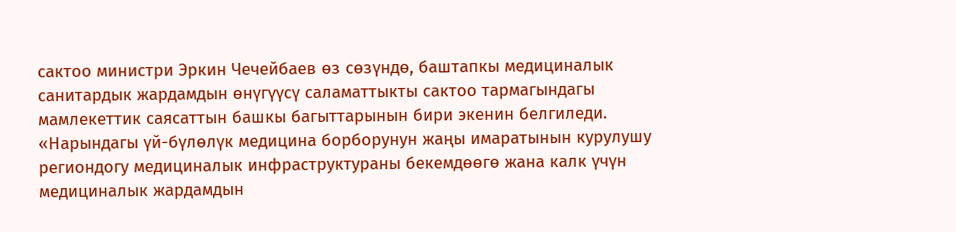сактоо министри Эркин Чечейбаев өз сөзүндө, баштапкы медициналык санитардык жардамдын өнүгүүсү саламаттыкты сактоо тармагындагы мамлекеттик саясаттын башкы багыттарынын бири экенин белгиледи.
«Нарындагы үй-бүлөлүк медицина борборунун жаңы имаратынын курулушу региондогу медициналык инфраструктураны бекемдөөгө жана калк үчүн медициналык жардамдын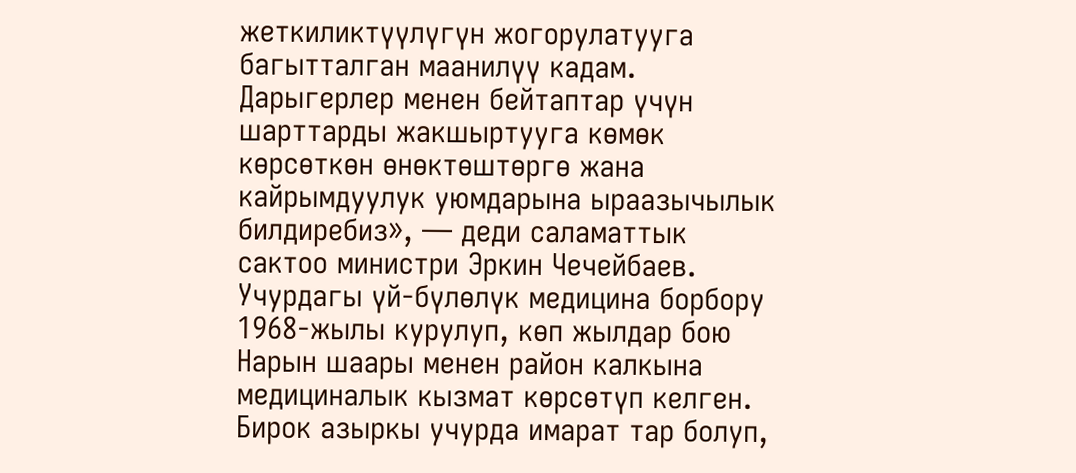жеткиликтүүлүгүн жогорулатууга багытталган маанилүү кадам. Дарыгерлер менен бейтаптар үчүн шарттарды жакшыртууга көмөк көрсөткөн өнөктөштөргө жана кайрымдуулук уюмдарына ыраазычылык билдиребиз», — деди саламаттык сактоо министри Эркин Чечейбаев.
Учурдагы үй-бүлөлүк медицина борбору 1968-жылы курулуп, көп жылдар бою Нарын шаары менен район калкына медициналык кызмат көрсөтүп келген. Бирок азыркы учурда имарат тар болуп,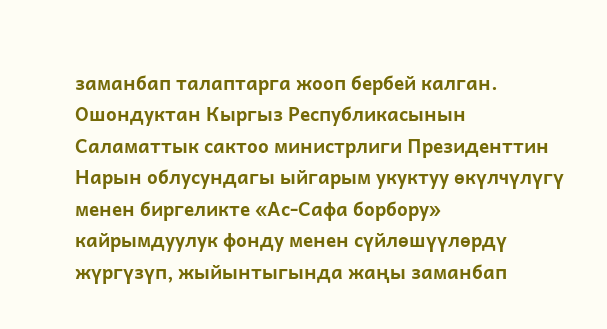заманбап талаптарга жооп бербей калган.
Ошондуктан Кыргыз Республикасынын Саламаттык сактоо министрлиги Президенттин Нарын облусундагы ыйгарым укуктуу өкүлчүлүгү менен биргеликте «Ас-Сафа борбору» кайрымдуулук фонду менен сүйлөшүүлөрдү жүргүзүп, жыйынтыгында жаңы заманбап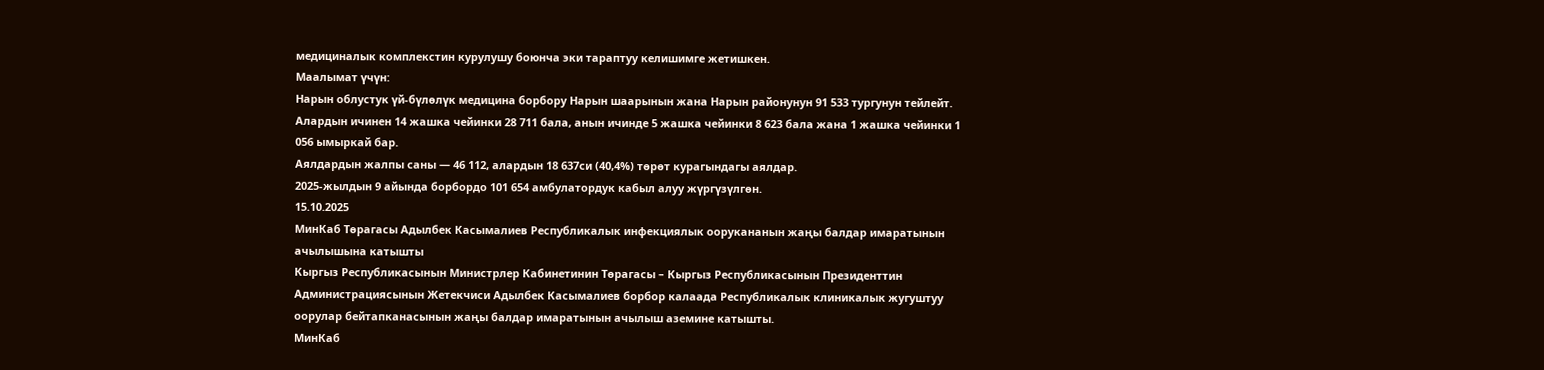медициналык комплекстин курулушу боюнча эки тараптуу келишимге жетишкен.
Маалымат үчүн:
Нарын облустук үй-бүлөлүк медицина борбору Нарын шаарынын жана Нарын районунун 91 533 тургунун тейлейт.
Алардын ичинен 14 жашка чейинки 28 711 бала, анын ичинде 5 жашка чейинки 8 623 бала жана 1 жашка чейинки 1 056 ымыркай бар.
Аялдардын жалпы саны — 46 112, алардын 18 637си (40,4%) төрөт курагындагы аялдар.
2025-жылдын 9 айында борбордо 101 654 амбулатордук кабыл алуу жүргүзүлгөн.
15.10.2025
МинКаб Төрагасы Адылбек Касымалиев Республикалык инфекциялык оорукананын жаңы балдар имаратынын ачылышына катышты
Кыргыз Республикасынын Министрлер Кабинетинин Төрагасы – Кыргыз Республикасынын Президенттин Администрациясынын Жетекчиси Адылбек Касымалиев борбор калаада Республикалык клиникалык жугуштуу оорулар бейтапканасынын жаңы балдар имаратынын ачылыш аземине катышты.
МинКаб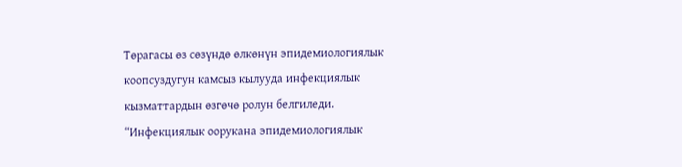Төрагасы өз сөзүндө өлкөнүн эпидемиологиялык коопсуздугун камсыз кылууда инфекциялык кызматтардын өзгөчө ролун белгиледи.
“Инфекциялык оорукана эпидемиологиялык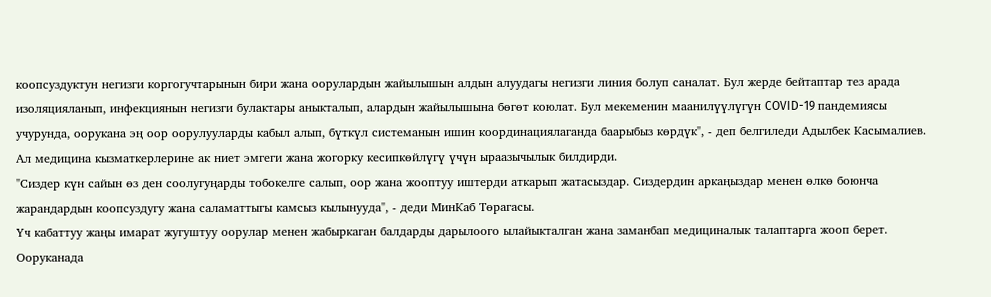коопсуздуктун негизги коргогучтарынын бири жана оорулардын жайылышын алдын алуудагы негизги линия болуп саналат. Бул жерде бейтаптар тез арада изоляцияланып, инфекциянын негизги булактары аныкталып, алардын жайылышына бөгөт коюлат. Бул мекеменин маанилүүлүгүн COVID-19 пандемиясы учурунда, оорукана эң оор оорулууларды кабыл алып, бүткүл системанын ишин координациялаганда баарыбыз көрдүк", - деп белгиледи Адылбек Касымалиев.
Ал медицина кызматкерлерине ак ниет эмгеги жана жогорку кесипкөйлүгү үчүн ыраазычылык билдирди.
"Сиздер күн сайын өз ден соолугуңарды тобокелге салып, оор жана жооптуу иштерди аткарып жатасыздар. Сиздердин аркаңыздар менен өлкө боюнча жарандардын коопсуздугу жана саламаттыгы камсыз кылынууда", - деди МинКаб Төрагасы.
Үч кабаттуу жаңы имарат жугуштуу оорулар менен жабыркаган балдарды дарылоого ылайыкталган жана заманбап медициналык талаптарга жооп берет. Ооруканада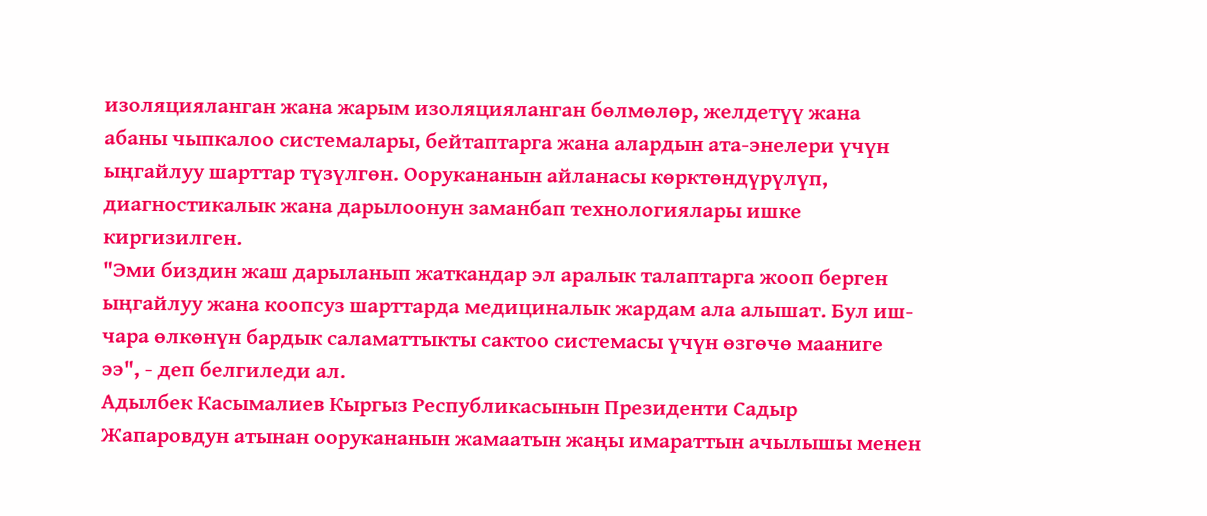изоляцияланган жана жарым изоляцияланган бөлмөлөр, желдетүү жана абаны чыпкалоо системалары, бейтаптарга жана алардын ата-энелери үчүн ыңгайлуу шарттар түзүлгөн. Оорукананын айланасы көрктөндүрүлүп, диагностикалык жана дарылоонун заманбап технологиялары ишке киргизилген.
"Эми биздин жаш дарыланып жаткандар эл аралык талаптарга жооп берген ыңгайлуу жана коопсуз шарттарда медициналык жардам ала алышат. Бул иш-чара өлкөнүн бардык саламаттыкты сактоо системасы үчүн өзгөчө мааниге ээ", - деп белгиледи ал.
Адылбек Касымалиев Кыргыз Республикасынын Президенти Садыр Жапаровдун атынан оорукананын жамаатын жаңы имараттын ачылышы менен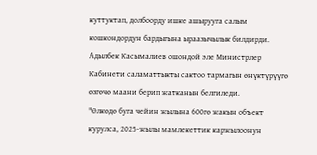куттуктап, долбоорду ишке ашырууга салым кошкондордун бардыгына ыраазычылык билдирди.
Адылбек Касымалиев ошондой эле Министрлер Кабинети саламаттыкты сактоо тармагын өнүктүрүүгө өзгөчө маани берип жатканын белгиледи.
"Өлкөдө буга чейин жылына 600гө жакын объект курулса, 2025-жылы мамлекеттик каржылоонун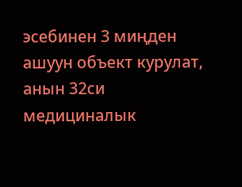эсебинен 3 миңден ашуун объект курулат, анын 32си медициналык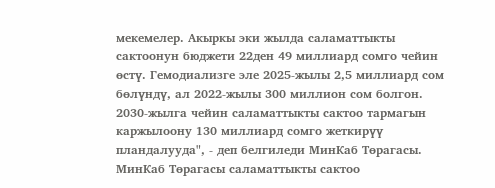мекемелер. Акыркы эки жылда саламаттыкты сактоонун бюджети 22ден 49 миллиард сомго чейин өстү. Гемодиализге эле 2025-жылы 2,5 миллиард сом бөлүндү, ал 2022-жылы 300 миллион сом болгон. 2030-жылга чейин саламаттыкты сактоо тармагын каржылоону 130 миллиард сомго жеткирүү пландалууда", - деп белгиледи МинКаб Төрагасы.
МинКаб Төрагасы саламаттыкты сактоо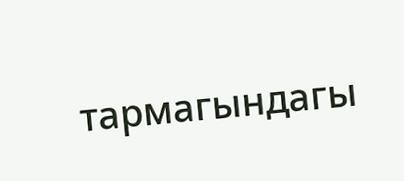тармагындагы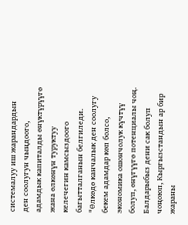системалуу иш жарандардын ден соолугун чыңдоого, адамдык капиталды өнүктүрүүгө жана өлкөнүн туруктуу келечегин камсыздоого багытталганын белгиледи.
"Өлкөдө канчалык ден соолугу бекем адамдар көп болсо, экономика ошончолук күчтүү болуп, өнүгүүгө потенциалы чоң. Балдарыбыз дени сак болуп чоңоюп, Кыргызстандын ар бир жараны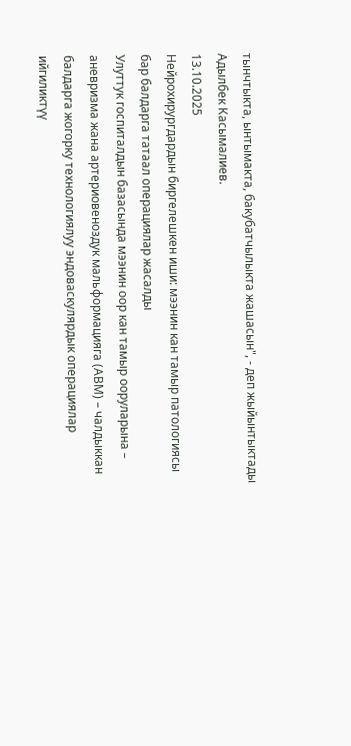тынчтыкта, ынтымакта, бакубатчылыкта жашасын", - деп жыйынтыктады Адылбек Касымалиев.
13.10.2025
Нейрохирургдардын биргелешкен иши: мээнин кан тамыр патологиясы бар балдарга татаал операциялар жасалды
Улуттук госпиталдын базасында мээнин оор кан тамыр ооруларына – аневризма жана артериовеноздук мальформацияга (АВМ) – чалдыккан балдарга жогорку технологиялуу эндоваскулярдык операциялар ийгиликтүү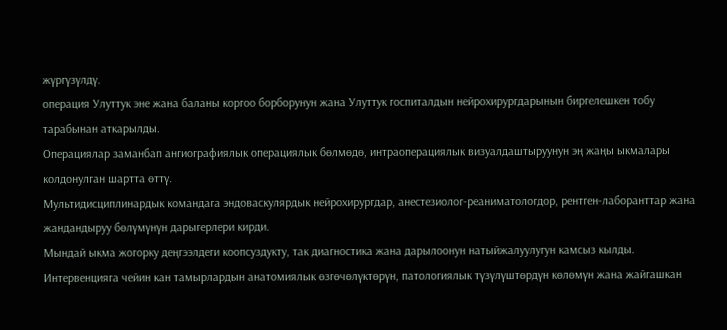жүргүзүлдү.
операция Улуттук эне жана баланы коргоо борборунун жана Улуттук госпиталдын нейрохирургдарынын биргелешкен тобу тарабынан аткарылды.
Операциялар заманбап ангиографиялык операциялык бөлмөдө, интраоперациялык визуалдаштыруунун эң жаңы ыкмалары колдонулган шартта өттү.
Мультидисциплинардык командага эндоваскулярдык нейрохирургдар, анестезиолог-реаниматологдор, рентген-лаборанттар жана жандандыруу бөлүмүнүн дарыгерлери кирди.
Мындай ыкма жогорку деңгээлдеги коопсуздукту, так диагностика жана дарылоонун натыйжалуулугун камсыз кылды.
Интервенцияга чейин кан тамырлардын анатомиялык өзгөчөлүктөрүн, патологиялык түзүлүштөрдүн көлөмүн жана жайгашкан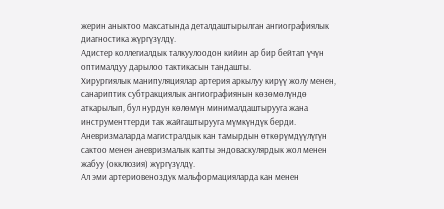жерин аныктоо максатында деталдаштырылган ангиографиялык диагностика жүргүзүлдү.
Адистер коллегиалдык талкуулоодон кийин ар бир бейтап үчүн оптималдуу дарылоо тактикасын тандашты.
Хирургиялык манипуляциялар артерия аркылуу кирүү жолу менен, санариптик субтракциялык ангиографиянын көзөмөлүндө аткарылып, бул нурдун көлөмүн минималдаштырууга жана инструменттерди так жайгаштырууга мүмкүндүк берди.
Аневризмаларда магистралдык кан тамырдын өткөрүмдүүлүгүн сактоо менен аневризмалык капты эндоваскулярдык жол менен жабуу (окклюзия) жүргүзүлдү.
Ал эми артериовеноздук мальформацияларда кан менен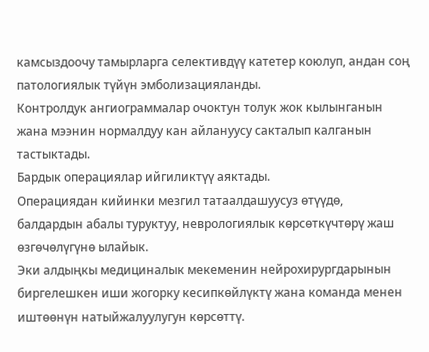камсыздоочу тамырларга селективдүү катетер коюлуп, андан соң патологиялык түйүн эмболизацияланды.
Контролдук ангиограммалар очоктун толук жок кылынганын жана мээнин нормалдуу кан айлануусу сакталып калганын тастыктады.
Бардык операциялар ийгиликтүү аяктады.
Операциядан кийинки мезгил татаалдашуусуз өтүүдө, балдардын абалы туруктуу, неврологиялык көрсөткүчтөрү жаш өзгөчөлүгүнө ылайык.
Эки алдыңкы медициналык мекеменин нейрохирургдарынын биргелешкен иши жогорку кесипкөйлүктү жана команда менен иштөөнүн натыйжалуулугун көрсөттү.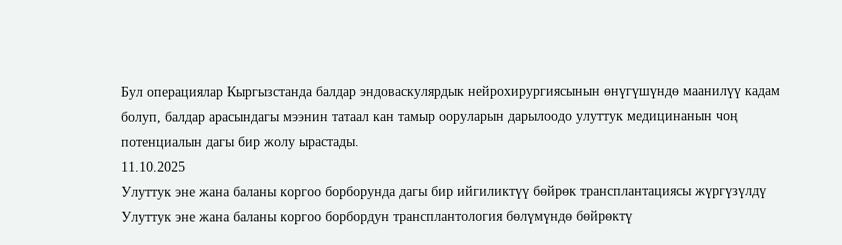Бул операциялар Кыргызстанда балдар эндоваскулярдык нейрохирургиясынын өнүгүшүндө маанилүү кадам болуп, балдар арасындагы мээнин татаал кан тамыр ооруларын дарылоодо улуттук медицинанын чоң потенциалын дагы бир жолу ырастады.
11.10.2025
Улуттук эне жана баланы коргоо борборунда дагы бир ийгиликтүү бөйрөк трансплантациясы жүргүзүлдү
Улуттук эне жана баланы коргоо борбордун трансплантология бөлүмүндө бөйрөктү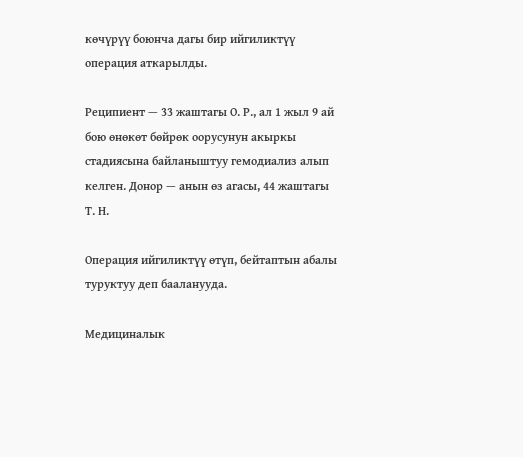көчүрүү боюнча дагы бир ийгиликтүү операция аткарылды.

Реципиент — 33 жаштагы О. Р., ал 1 жыл 9 ай бою өнөкөт бөйрөк оорусунун акыркы стадиясына байланыштуу гемодиализ алып келген. Донор — анын өз агасы, 44 жаштагы Т. Н.

Операция ийгиликтүү өтүп, бейтаптын абалы туруктуу деп бааланууда.

Медициналык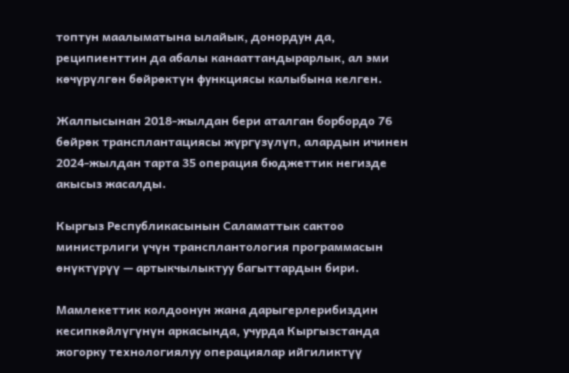топтун маалыматына ылайык, донордун да, реципиенттин да абалы канааттандырарлык, ал эми көчүрүлгөн бөйрөктүн функциясы калыбына келген.

Жалпысынан 2018-жылдан бери аталган борбордо 76 бөйрөк трансплантациясы жүргүзүлүп, алардын ичинен 2024-жылдан тарта 35 операция бюджеттик негизде акысыз жасалды.

Кыргыз Республикасынын Саламаттык сактоо министрлиги үчүн трансплантология программасын өнүктүрүү — артыкчылыктуу багыттардын бири.

Мамлекеттик колдоонун жана дарыгерлерибиздин кесипкөйлүгүнүн аркасында, учурда Кыргызстанда жогорку технологиялуу операциялар ийгиликтүү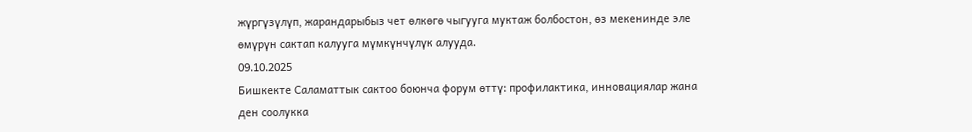жүргүзүлүп, жарандарыбыз чет өлкөгө чыгууга муктаж болбостон, өз мекенинде эле өмүрүн сактап калууга мүмкүнчүлүк алууда.
09.10.2025
Бишкекте Саламаттык сактоо боюнча форум өттү: профилактика, инновациялар жана ден соолукка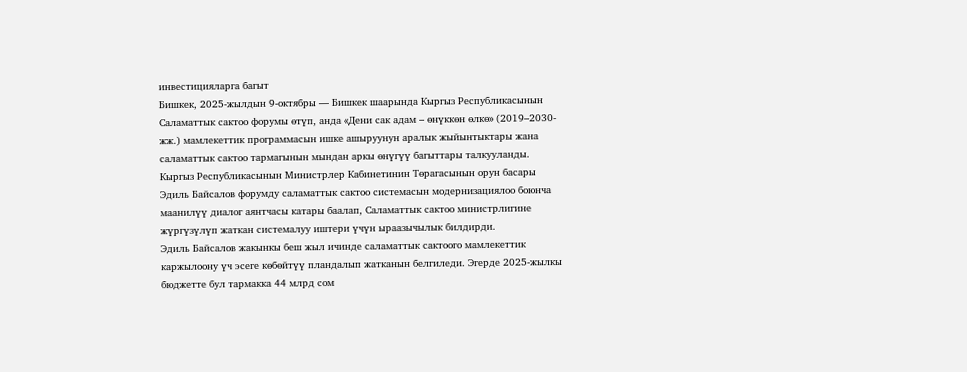инвестицияларга багыт
Бишкек, 2025-жылдын 9-октябры — Бишкек шаарында Кыргыз Республикасынын Саламаттык сактоо форумы өтүп, анда «Дени сак адам – өнүккөн өлкө» (2019–2030-жж.) мамлекеттик программасын ишке ашыруунун аралык жыйынтыктары жана саламаттык сактоо тармагынын мындан аркы өнүгүү багыттары талкууланды.
Кыргыз Республикасынын Министрлер Кабинетинин Төрагасынын орун басары Эдиль Байсалов форумду саламаттык сактоо системасын модернизациялоо боюнча маанилүү диалог аянтчасы катары баалап, Саламаттык сактоо министрлигине жүргүзүлүп жаткан системалуу иштери үчүн ыраазычылык билдирди.
Эдиль Байсалов жакынкы беш жыл ичинде саламаттык сактоого мамлекеттик каржылоону үч эсеге көбөйтүү пландалып жатканын белгиледи. Эгерде 2025-жылкы бюджетте бул тармакка 44 млрд сом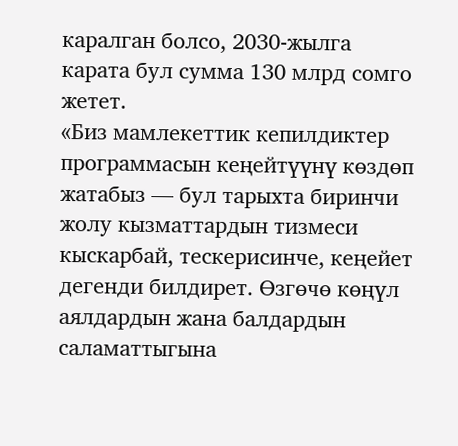каралган болсо, 2030-жылга карата бул сумма 130 млрд сомго жетет.
«Биз мамлекеттик кепилдиктер программасын кеңейтүүнү көздөп жатабыз — бул тарыхта биринчи жолу кызматтардын тизмеси кыскарбай, тескерисинче, кеңейет дегенди билдирет. Өзгөчө көңүл аялдардын жана балдардын саламаттыгына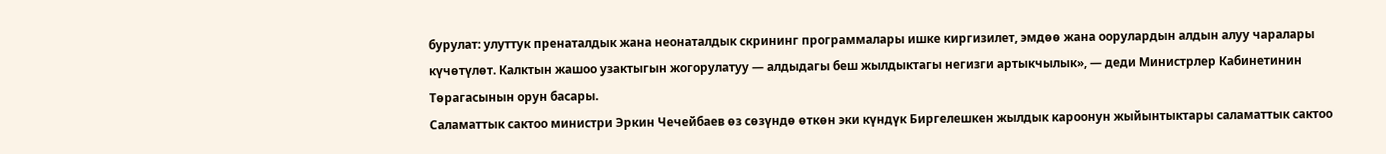бурулат: улуттук пренаталдык жана неонаталдык скрининг программалары ишке киргизилет, эмдөө жана оорулардын алдын алуу чаралары күчөтүлөт. Калктын жашоо узактыгын жогорулатуу — алдыдагы беш жылдыктагы негизги артыкчылык», — деди Министрлер Кабинетинин Төрагасынын орун басары.
Саламаттык сактоо министри Эркин Чечейбаев өз сөзүндө өткөн эки күндүк Биргелешкен жылдык кароонун жыйынтыктары саламаттык сактоо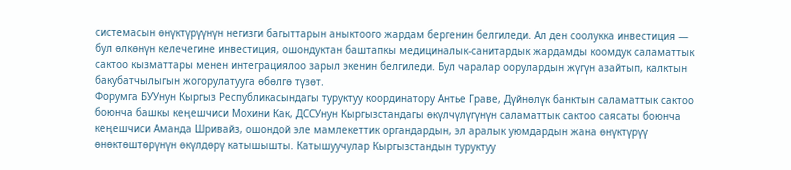системасын өнүктүрүүнүн негизги багыттарын аныктоого жардам бергенин белгиледи. Ал ден соолукка инвестиция — бул өлкөнүн келечегине инвестиция, ошондуктан баштапкы медициналык-санитардык жардамды коомдук саламаттык сактоо кызматтары менен интеграциялоо зарыл экенин белгиледи. Бул чаралар оорулардын жүгүн азайтып, калктын бакубатчылыгын жогорулатууга өбөлгө түзөт.
Форумга БУУнун Кыргыз Республикасындагы туруктуу координатору Антье Граве, Дүйнөлүк банктын саламаттык сактоо боюнча башкы кеңешчиси Мохини Как, ДССУнун Кыргызстандагы өкүлчүлүгүнүн саламаттык сактоо саясаты боюнча кеңешчиси Аманда Шривайз, ошондой эле мамлекеттик органдардын, эл аралык уюмдардын жана өнүктүрүү өнөктөштөрүнүн өкүлдөрү катышышты. Катышуучулар Кыргызстандын туруктуу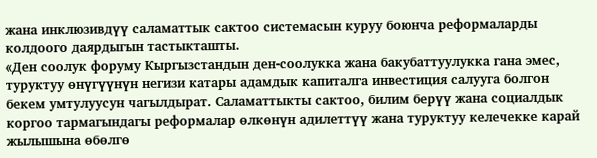жана инклюзивдүү саламаттык сактоо системасын куруу боюнча реформаларды колдоого даярдыгын тастыкташты.
«Ден соолук форуму Кыргызстандын ден-соолукка жана бакубаттуулукка гана эмес, туруктуу өнүгүүнүн негизи катары адамдык капиталга инвестиция салууга болгон бекем умтулуусун чагылдырат. Саламаттыкты сактоо, билим берүү жана социалдык коргоо тармагындагы реформалар өлкөнүн адилеттүү жана туруктуу келечекке карай жылышына өбөлгө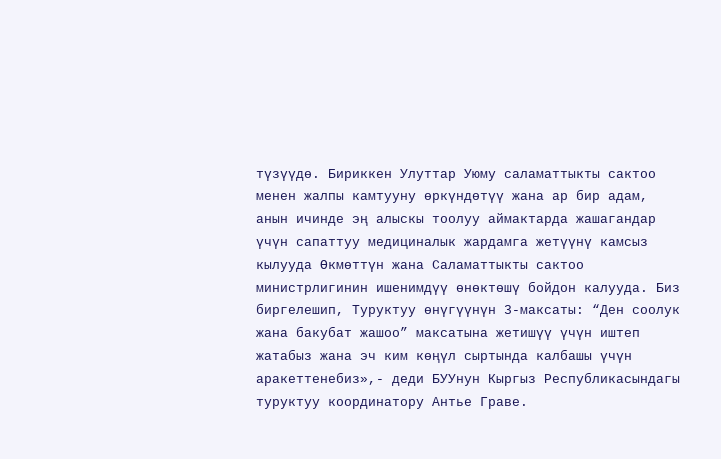түзүүдө. Бириккен Улуттар Уюму саламаттыкты сактоо менен жалпы камтууну өркүндөтүү жана ар бир адам, анын ичинде эң алыскы тоолуу аймактарда жашагандар үчүн сапаттуу медициналык жардамга жетүүнү камсыз кылууда Өкмөттүн жана Саламаттыкты сактоо министрлигинин ишенимдүү өнөктөшү бойдон калууда. Биз биргелешип, Туруктуу өнүгүүнүн 3-максаты: “Ден соолук жана бакубат жашоо” максатына жетишүү үчүн иштеп жатабыз жана эч ким көңүл сыртында калбашы үчүн аракеттенебиз»,- деди БУУнун Кыргыз Республикасындагы туруктуу координатору Антье Граве.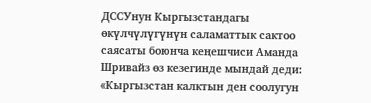ДССУнун Кыргызстандагы өкүлчүлүгүнүн саламаттык сактоо саясаты боюнча кеңешчиси Аманда Шривайз өз кезегинде мындай деди:
«Кыргызстан калктын ден соолугун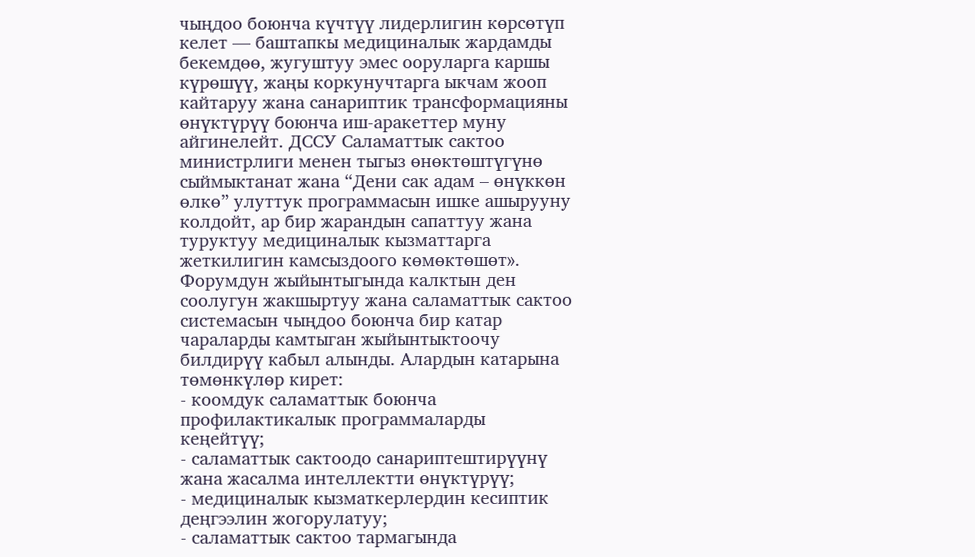чыңдоо боюнча күчтүү лидерлигин көрсөтүп келет — баштапкы медициналык жардамды бекемдөө, жугуштуу эмес ооруларга каршы күрөшүү, жаңы коркунучтарга ыкчам жооп кайтаруу жана санариптик трансформацияны өнүктүрүү боюнча иш-аракеттер муну айгинелейт. ДССУ Саламаттык сактоо министрлиги менен тыгыз өнөктөштүгүнө сыймыктанат жана “Дени сак адам – өнүккөн өлкө” улуттук программасын ишке ашырууну колдойт, ар бир жарандын сапаттуу жана туруктуу медициналык кызматтарга жеткилигин камсыздоого көмөктөшөт».
Форумдун жыйынтыгында калктын ден соолугун жакшыртуу жана саламаттык сактоо системасын чыңдоо боюнча бир катар чараларды камтыган жыйынтыктоочу билдирүү кабыл алынды. Алардын катарына төмөнкүлөр кирет:
- коомдук саламаттык боюнча профилактикалык программаларды кеңейтүү;
- саламаттык сактоодо санариптештирүүнү жана жасалма интеллектти өнүктүрүү;
- медициналык кызматкерлердин кесиптик деңгээлин жогорулатуу;
- саламаттык сактоо тармагында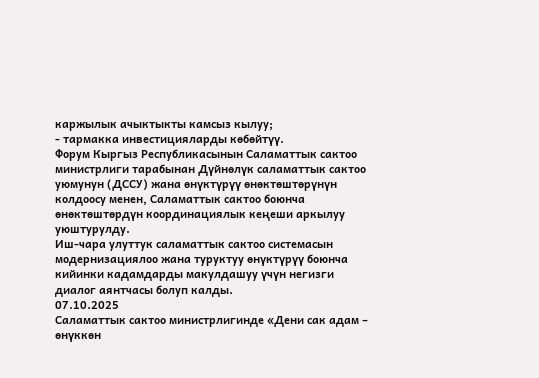каржылык ачыктыкты камсыз кылуу;
- тармакка инвестицияларды көбөйтүү.
Форум Кыргыз Республикасынын Саламаттык сактоо министрлиги тарабынан Дүйнөлүк саламаттык сактоо уюмунун (ДССУ) жана өнүктүрүү өнөктөштөрүнүн колдоосу менен, Саламаттык сактоо боюнча өнөктөштөрдүн координациялык кеңеши аркылуу уюштурулду.
Иш-чара улуттук саламаттык сактоо системасын модернизациялоо жана туруктуу өнүктүрүү боюнча кийинки кадамдарды макулдашуу үчүн негизги диалог аянтчасы болуп калды.
07.10.2025
Саламаттык сактоо министрлигинде «Дени сак адам – өнүккөн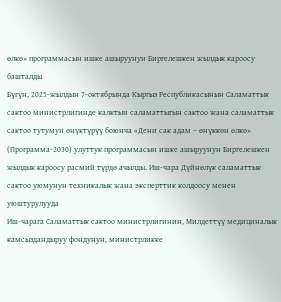өлкө» программасын ишке ашыруунун Биргелешкен жылдык кароосу башталды
Бүгүн, 2025-жылдын 7-октябрында Кыргыз Республикасынын Саламаттык сактоо министрлигинде калктын саламаттыгын сактоо жана саламаттык сактоо тутумун өнүктүрүү боюнча «Дени сак адам – өнүккөн өлкө» (Программа-2030) улуттук программасын ишке ашыруунун Биргелешкен жылдык кароосу расмий түрдө ачылды. Иш-чара Дүйнөлүк саламаттык сактоо уюмунун техникалык жана эксперттик колдоосу менен уюштурулууда
Иш-чарага Саламаттык сактоо министрлигинин, Милдеттүү медициналык камсыздандыруу фондунун, министрликке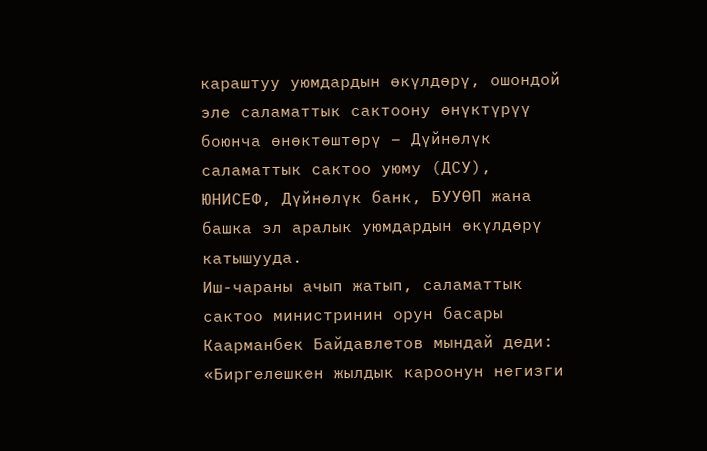караштуу уюмдардын өкүлдөрү, ошондой эле саламаттык сактоону өнүктүрүү боюнча өнөктөштөрү – Дүйнөлүк саламаттык сактоо уюму (ДСУ), ЮНИСЕФ, Дүйнөлүк банк, БУУӨП жана башка эл аралык уюмдардын өкүлдөрү катышууда.
Иш-чараны ачып жатып, саламаттык сактоо министринин орун басары Каарманбек Байдавлетов мындай деди:
«Биргелешкен жылдык кароонун негизги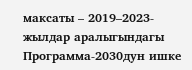максаты – 2019–2023-жылдар аралыгындагы Программа-2030дун ишке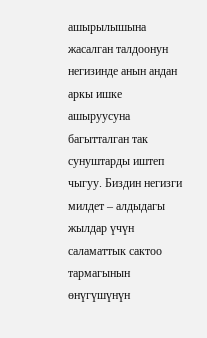ашырылышына жасалган талдоонун негизинде анын андан аркы ишке ашыруусуна багытталган так сунуштарды иштеп чыгуу. Биздин негизги милдет – алдыдагы жылдар үчүн саламаттык сактоо тармагынын өнүгүшүнүн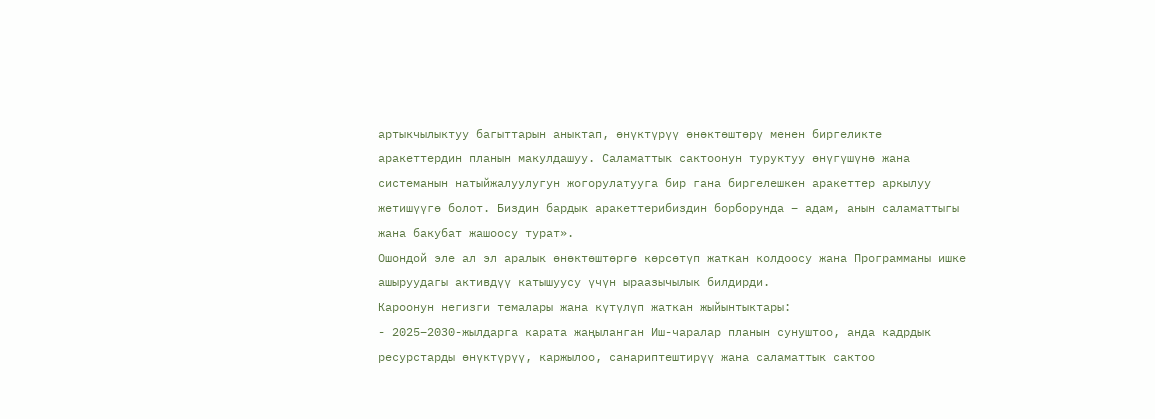артыкчылыктуу багыттарын аныктап, өнүктүрүү өнөктөштөрү менен биргеликте аракеттердин планын макулдашуу. Саламаттык сактоонун туруктуу өнүгүшүнө жана системанын натыйжалуулугун жогорулатууга бир гана биргелешкен аракеттер аркылуу жетишүүгө болот. Биздин бардык аракеттерибиздин борборунда – адам, анын саламаттыгы жана бакубат жашоосу турат».
Ошондой эле ал эл аралык өнөктөштөргө көрсөтүп жаткан колдоосу жана Программаны ишке ашыруудагы активдүү катышуусу үчүн ыраазычылык билдирди.
Кароонун негизги темалары жана күтүлүп жаткан жыйынтыктары:
- 2025–2030-жылдарга карата жаңыланган Иш-чаралар планын сунуштоо, анда кадрдык ресурстарды өнүктүрүү, каржылоо, санариптештирүү жана саламаттык сактоо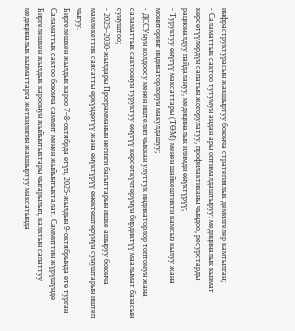инфраструктурасын жакшыртуу боюнча стратегиялык демилгелер камтылган;
- Саламаттык сактоо тутумун андан ары оптималдаштыруу: медициналык кызмат көрсөтүүлөрдүн сапатын жогорулатуу, профилактиканы чыңдоо, ресурстарды рационалдуу пайдалануу, медициналык илимди өнүктүрүү;
- Туруктуу өнүгүү максаттары (ТӨМ) менен шайкештикти камсыз кылуу жана мониторинг индикаторлорун макулдашуу;
- ДССУнун колдоосу менен иштелип чыккан улуттук индикаторлор топтомун жана саламаттык сактоонун туруктуу өнүгүү көрсөткүчтөрүнүн бирдиктүү маалымат базасын сунуштоо;
- 2025–2030-жылдары Программанын негизги багыттарын ишке ашыруу боюнча мамлекеттик саясатты өркүндөтүү жана өнүктүрүү өнөктөштөрүнүн сунуштарын иштеп чыгуу.
Биргелешкен жылдык кароо 7–8-октябрда өтүп, 2025-жылдын 9-октябрында өтө турган Саламаттык сактоо боюнча саммит менен жыйынтыкталат. Саммиттин жүрүшүндө Биргелешкен жылдык кароонун жыйынтыктары чыгарылып, калктын сапаттуу медициналык кызматтарга жеткилигин жакшыртуу максатында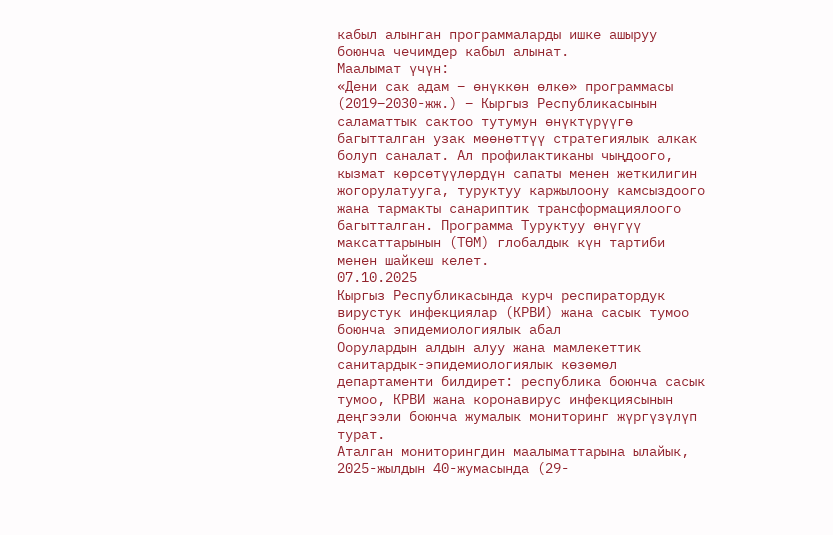кабыл алынган программаларды ишке ашыруу боюнча чечимдер кабыл алынат.
Маалымат үчүн:
«Дени сак адам – өнүккөн өлкө» программасы (2019–2030-жж.) – Кыргыз Республикасынын саламаттык сактоо тутумун өнүктүрүүгө багытталган узак мөөнөттүү стратегиялык алкак болуп саналат. Ал профилактиканы чыңдоого, кызмат көрсөтүүлөрдүн сапаты менен жеткилигин жогорулатууга, туруктуу каржылоону камсыздоого жана тармакты санариптик трансформациялоого багытталган. Программа Туруктуу өнүгүү максаттарынын (ТӨМ) глобалдык күн тартиби менен шайкеш келет.
07.10.2025
Кыргыз Республикасында курч респиратордук вирустук инфекциялар (КРВИ) жана сасык тумоо боюнча эпидемиологиялык абал
Оорулардын алдын алуу жана мамлекеттик санитардык-эпидемиологиялык көзөмөл департаменти билдирет: республика боюнча сасык тумоо, КРВИ жана коронавирус инфекциясынын деңгээли боюнча жумалык мониторинг жүргүзүлүп турат.
Аталган мониторингдин маалыматтарына ылайык, 2025-жылдын 40-жумасында (29-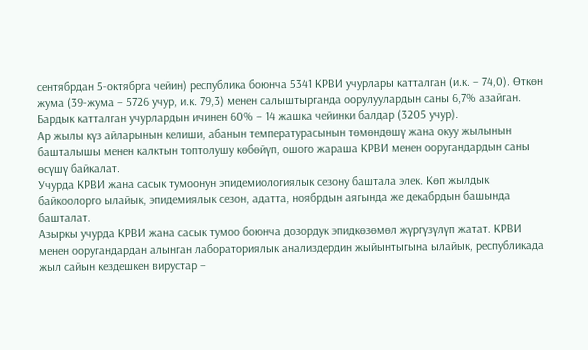сентябрдан 5-октябрга чейин) республика боюнча 5341 КРВИ учурлары катталган (и.к. – 74,0). Өткөн жума (39-жума – 5726 учур, и.к. 79,3) менен салыштырганда оорулуулардын саны 6,7% азайган. Бардык катталган учурлардын ичинен 60% – 14 жашка чейинки балдар (3205 учур).
Ар жылы күз айларынын келиши, абанын температурасынын төмөндөшү жана окуу жылынын башталышы менен калктын топтолушу көбөйүп, ошого жараша КРВИ менен ооругандардын саны өсүшү байкалат.
Учурда КРВИ жана сасык тумоонун эпидемиологиялык сезону баштала элек. Көп жылдык байкоолорго ылайык, эпидемиялык сезон, адатта, ноябрдын аягында же декабрдын башында башталат.
Азыркы учурда КРВИ жана сасык тумоо боюнча дозордук эпидкөзөмөл жүргүзүлүп жатат. КРВИ менен ооругандардан алынган лабораториялык анализдердин жыйынтыгына ылайык, республикада жыл сайын кездешкен вирустар –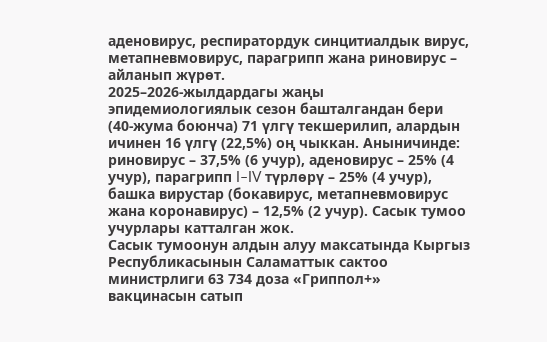аденовирус, респиратордук синцитиалдык вирус, метапневмовирус, парагрипп жана риновирус – айланып жүрөт.
2025–2026-жылдардагы жаңы эпидемиологиялык сезон башталгандан бери (40-жума боюнча) 71 үлгү текшерилип, алардын ичинен 16 үлгү (22,5%) оң чыккан. Аныничинде: риновирус – 37,5% (6 учур), аденовирус – 25% (4 учур), парагрипп I–IV түрлөрү – 25% (4 учур), башка вирустар (бокавирус, метапневмовирус жана коронавирус) – 12,5% (2 учур). Сасык тумоо учурлары катталган жок.
Сасык тумоонун алдын алуу максатында Кыргыз Республикасынын Саламаттык сактоо министрлиги 63 734 доза «Гриппол+» вакцинасын сатып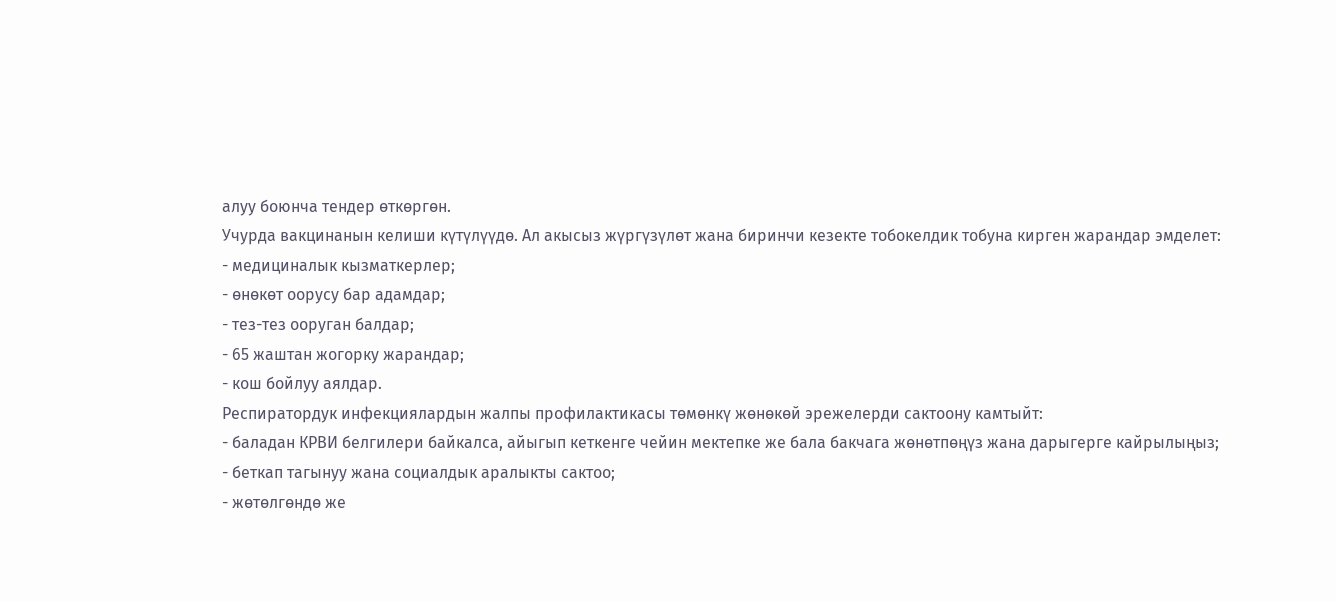алуу боюнча тендер өткөргөн.
Учурда вакцинанын келиши күтүлүүдө. Ал акысыз жүргүзүлөт жана биринчи кезекте тобокелдик тобуна кирген жарандар эмделет:
- медициналык кызматкерлер;
- өнөкөт оорусу бар адамдар;
- тез-тез ооруган балдар;
- 65 жаштан жогорку жарандар;
- кош бойлуу аялдар.
Респиратордук инфекциялардын жалпы профилактикасы төмөнкү жөнөкөй эрежелерди сактоону камтыйт:
- баладан КРВИ белгилери байкалса, айыгып кеткенге чейин мектепке же бала бакчага жөнөтпөңүз жана дарыгерге кайрылыңыз;
- беткап тагынуу жана социалдык аралыкты сактоо;
- жөтөлгөндө же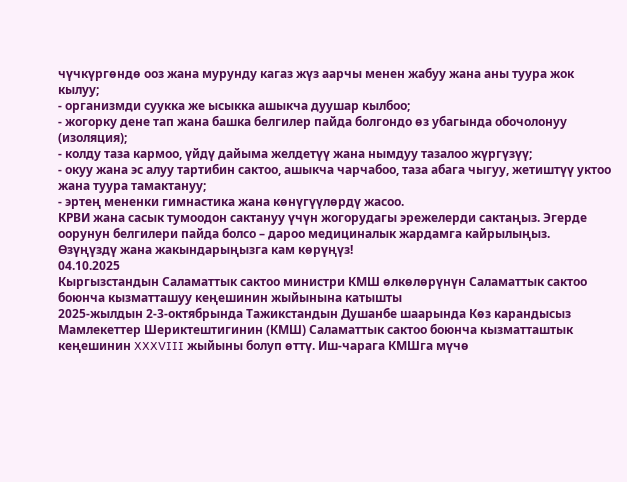чүчкүргөндө ооз жана мурунду кагаз жүз аарчы менен жабуу жана аны туура жок кылуу;
- организмди суукка же ысыкка ашыкча дуушар кылбоо;
- жогорку дене тап жана башка белгилер пайда болгондо өз убагында обочолонуу (изоляция);
- колду таза кармоо, үйдү дайыма желдетүү жана нымдуу тазалоо жүргүзүү;
- окуу жана эс алуу тартибин сактоо, ашыкча чарчабоо, таза абага чыгуу, жетиштүү уктоо жана туура тамактануу;
- эртең мененки гимнастика жана көнүгүүлөрдү жасоо.
КРВИ жана сасык тумоодон сактануу үчүн жогорудагы эрежелерди сактаңыз. Эгерде оорунун белгилери пайда болсо – дароо медициналык жардамга кайрылыңыз.
Өзүңүздү жана жакындарыңызга кам көрүңүз!
04.10.2025
Кыргызстандын Саламаттык сактоо министри КМШ өлкөлөрүнүн Саламаттык сактоо боюнча кызматташуу кеңешинин жыйынына катышты
2025-жылдын 2-3-октябрында Тажикстандын Душанбе шаарында Көз карандысыз Мамлекеттер Шериктештигинин (КМШ) Саламаттык сактоо боюнча кызматташтык кеңешинин XXXVIII жыйыны болуп өттү. Иш-чарага КМШга мүчө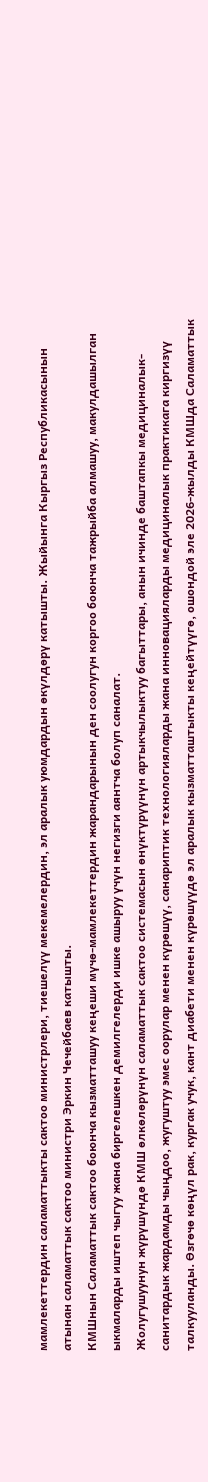мамлекеттердин саламаттыкты сактоо министрлери, тиешелүү мекемелердин, эл аралык уюмдардын өкүлдөрү катышты. Жыйынга Кыргыз Республикасынын атынан саламаттык сактоо министри Эркин Чечейбаев катышты.
КМШнын Саламаттык сактоо боюнча кызматташуу кеңеши мүчө-мамлекеттердин жарандарынын ден соолугун коргоо боюнча тажрыйба алмашуу, макулдашылган ыкмаларды иштеп чыгуу жана биргелешкен демилгелерди ишке ашыруу үчүн негизги аянтча болуп саналат.
Жолугушуунун жүрүшүндө КМШ өлкөлөрүнүн саламаттык сактоо системасын өнүктүрүүнүн артыкчылыктуу багыттары, анын ичинде баштапкы медициналык-санитардык жардамды чыңдоо, жугуштуу эмес оорулар менен күрөшүү, санариптик технологияларды жана инновацияларды медициналык практикага киргизүү талкууланды. Өзгөчө көңүл рак, кургак учук, кант диабети менен күрөшүүдө эл аралык кызматташтыкты кеңейтүүгө, ошондой эле 2026-жылды КМШда Саламаттык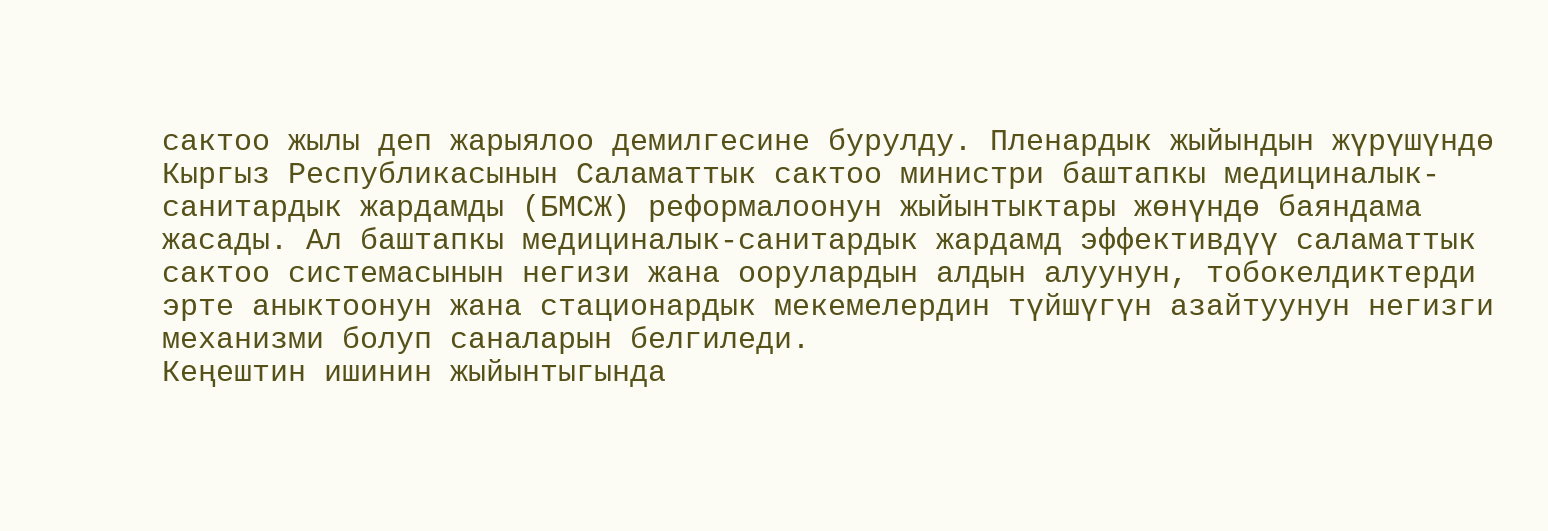сактоо жылы деп жарыялоо демилгесине бурулду. Пленардык жыйындын жүрүшүндө Кыргыз Республикасынын Саламаттык сактоо министри баштапкы медициналык-санитардык жардамды (БМСЖ) реформалоонун жыйынтыктары жөнүндө баяндама жасады. Ал баштапкы медициналык-санитардык жардамд эффективдүү саламаттык сактоо системасынын негизи жана оорулардын алдын алуунун, тобокелдиктерди эрте аныктоонун жана стационардык мекемелердин түйшүгүн азайтуунун негизги механизми болуп саналарын белгиледи.
Кеңештин ишинин жыйынтыгында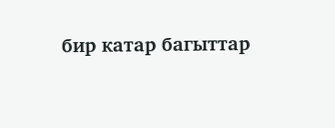бир катар багыттар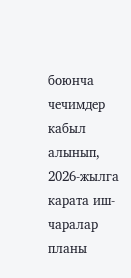боюнча чечимдер кабыл алынып, 2026-жылга карата иш-чаралар планы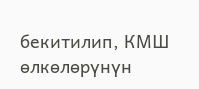бекитилип, КМШ өлкөлөрүнүн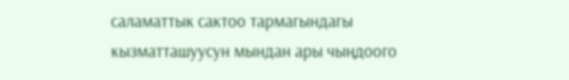саламаттык сактоо тармагындагы кызматташуусун мындан ары чыңдоого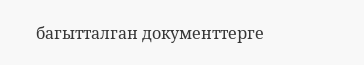багытталган документтерге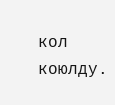кол коюлду.